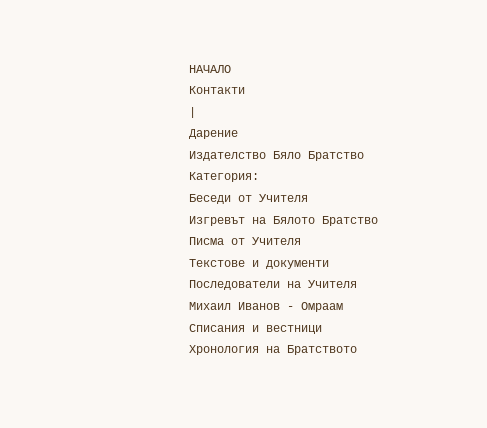НАЧАЛО
Контакти
|
Дарение
Издателство Бяло Братство
Категория:
Беседи от Учителя
Изгревът на Бялото Братство
Писма от Учителя
Текстове и документи
Последователи на Учителя
Михаил Иванов - Омраам
Списания и вестници
Хронология на Братството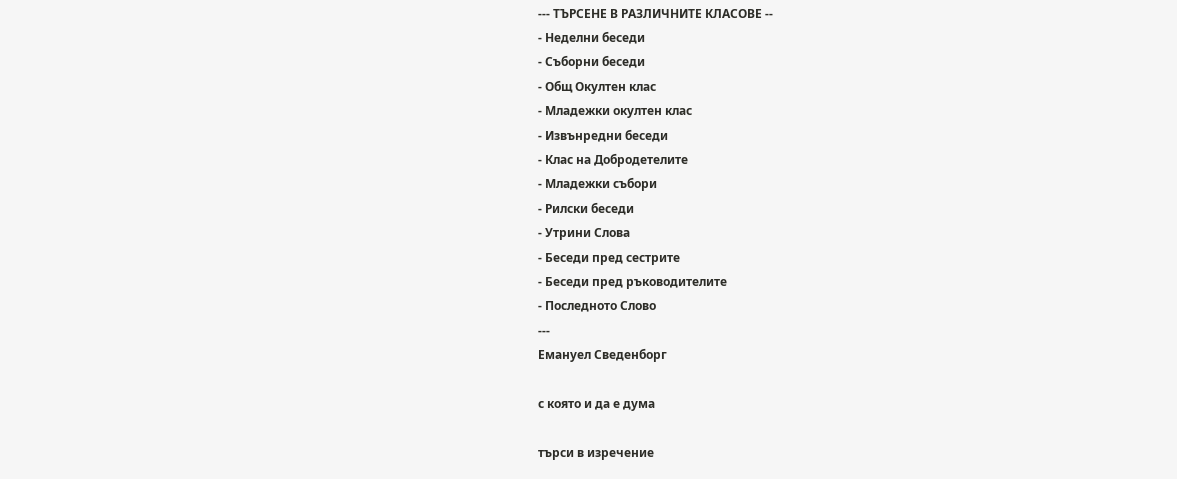--- ТЪРСЕНЕ В РАЗЛИЧНИТЕ КЛАСОВЕ --
- Неделни беседи
- Съборни беседи
- Общ Окултен клас
- Младежки окултен клас
- Извънредни беседи
- Клас на Добродетелите
- Младежки събори
- Рилски беседи
- Утрини Слова
- Беседи пред сестрите
- Беседи пред ръководителите
- Последното Слово
---
Емануел Сведенборг

с която и да е дума

търси в изречение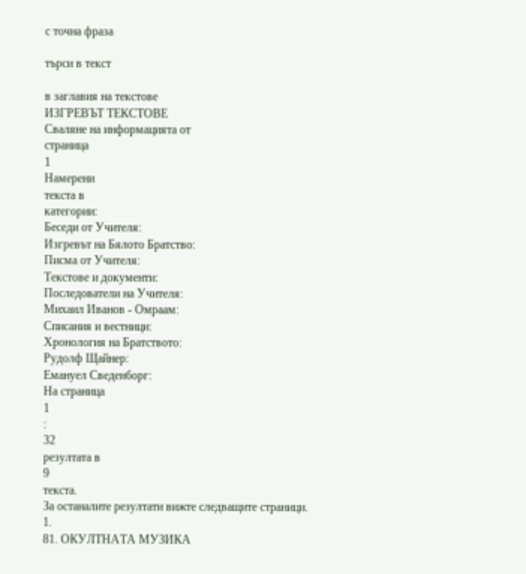с точна фраза

търси в текст

в заглавия на текстове
ИЗГРЕВЪТ ТЕКСТОВЕ
Сваляне на информацията от
страница
1
Намерени
текста в
категории:
Беседи от Учителя:
Изгревът на Бялото Братство:
Писма от Учителя:
Текстове и документи:
Последователи на Учителя:
Михаил Иванов - Омраам:
Списания и вестници:
Хронология на Братството:
Рудолф Щайнер:
Емануел Сведенборг:
На страница
1
:
32
резултата в
9
текста.
За останалите резултати вижте следващите страници.
1.
81. ОКУЛТНАТА МУЗИКА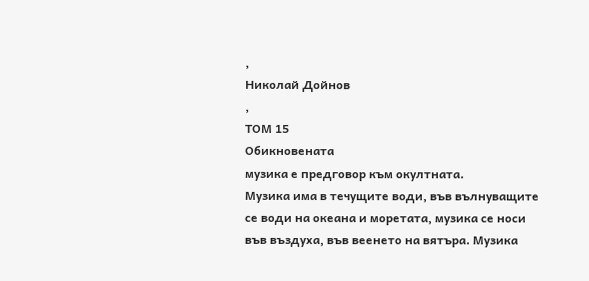,
Николай Дойнов
,
ТОМ 15
Обикновената
музика е предговор към окултната.
Музика има в течущите води, във вълнуващите се води на океана и моретата, музика се носи във въздуха, във веенето на вятъра. Музика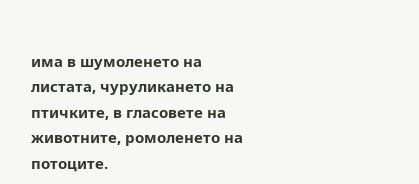има в шумоленето на листата, чуруликането на птичките, в гласовете на животните, ромоленето на потоците.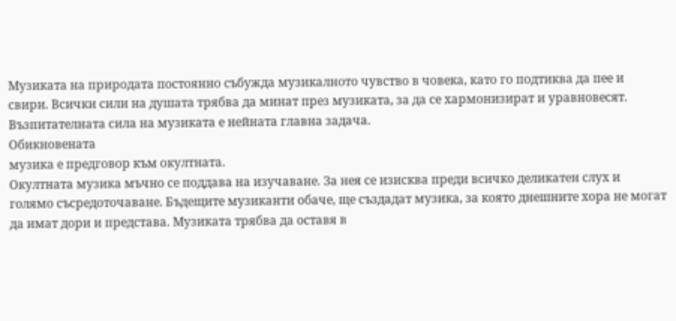Музиката на природата постоянно събужда музикалното чувство в човека, като го подтиква да пее и свири. Всички сили на душата трябва да минат през музиката, за да се хармонизират и уравновесят. Възпитателната сила на музиката е нейната главна задача.
Обикновената
музика е предговор към окултната.
Окултната музика мъчно се поддава на изучаване. За нея се изисква преди всичко деликатен слух и голямо съсредоточаване. Бъдещите музиканти обаче, ще създадат музика, за която днешните хора не могат да имат дори и представа. Музиката трябва да оставя в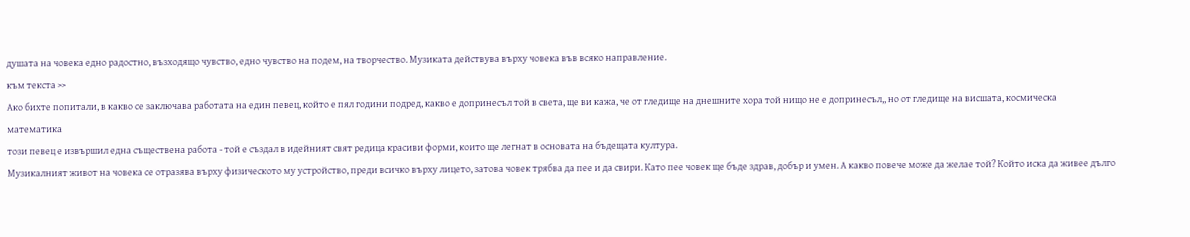душата на човека едно радостно, възходящо чувство, едно чувство на подем, на творчество. Музиката действува върху човека във всяко направление.
към текста >>
Ако бихте попитали, в какво се заключава работата на един певец, който е пял години подред, какво е допринесъл той в света, ще ви кажа, че от гледище на днешните хора той нищо не е допринесъл,, но от гледище на висшата, космическа
математика
този певец е извършил една съществена работа - той е създал в идейният свят редица красиви форми, които ще легнат в основата на бъдещата култура.
Музикалният живот на човека се отразява върху физическото му устройство, преди всичко върху лицето, затова човек трябва да пее и да свири. Като пее човек ще бъде здрав, добър и умен. А какво повече може да желае той? Който иска да живее дълго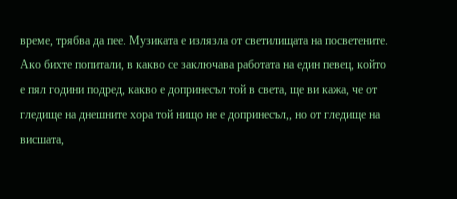време, трябва да пее. Музиката е излязла от светилищата на посветените.
Ако бихте попитали, в какво се заключава работата на един певец, който е пял години подред, какво е допринесъл той в света, ще ви кажа, че от гледище на днешните хора той нищо не е допринесъл,, но от гледище на висшата,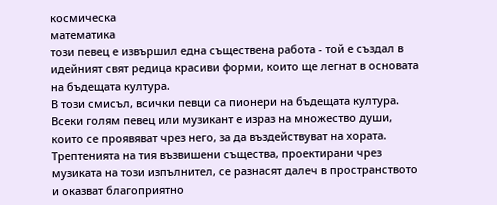космическа
математика
този певец е извършил една съществена работа - той е създал в идейният свят редица красиви форми, които ще легнат в основата на бъдещата култура.
В този смисъл, всички певци са пионери на бъдещата култура. Всеки голям певец или музикант е израз на множество души, които се проявяват чрез него, за да въздействуват на хората. Трептенията на тия възвишени същества, проектирани чрез музиката на този изпълнител, се разнасят далеч в пространството и оказват благоприятно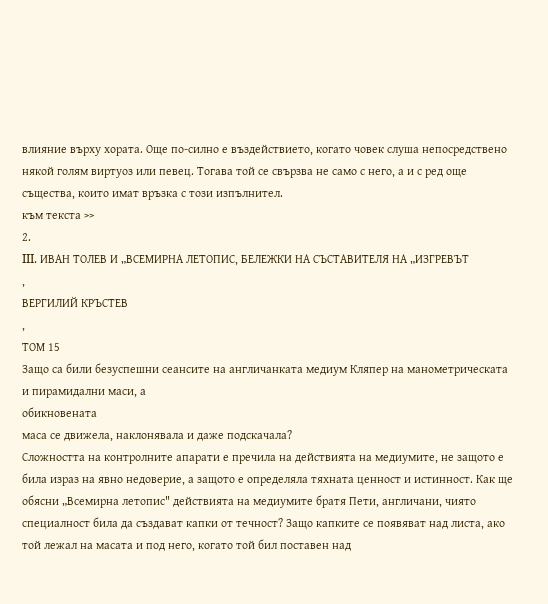влияние върху хората. Още по-силно е въздействието, когато човек слуша непосредствено някой голям виртуоз или певец. Тогава той се свързва не само с него, а и с ред още същества, които имат връзка с този изпълнител.
към текста >>
2.
III. ИВАН ТОЛЕВ И „ВСЕМИРНА ЛЕТОПИС, БЕЛЕЖКИ НА СЪСТАВИТЕЛЯ НА „ИЗГРЕВЪТ
,
ВЕРГИЛИЙ КРЪСТЕВ
,
ТОМ 15
Защо са били безуспешни сеансите на англичанката медиум Кляпер на манометрическата и пирамидални маси, а
обикновената
маса се движела, наклонявала и даже подскачала?
Сложността на контролните апарати е пречила на действията на медиумите, не защото е била израз на явно недоверие, а защото е определяла тяхната ценност и истинност. Как ще обясни „Всемирна летопис" действията на медиумите братя Пети, англичани, чиято специалност била да създават капки от течност? Защо капките се появяват над листа, ако той лежал на масата и под него, когато той бил поставен над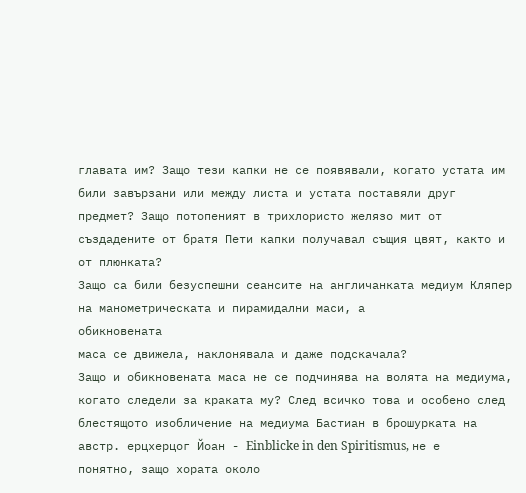главата им? Защо тези капки не се появявали, когато устата им били завързани или между листа и устата поставяли друг предмет? Защо потопеният в трихлористо желязо мит от създадените от братя Пети капки получавал същия цвят, както и от плюнката?
Защо са били безуспешни сеансите на англичанката медиум Кляпер на манометрическата и пирамидални маси, а
обикновената
маса се движела, наклонявала и даже подскачала?
Защо и обикновената маса не се подчинява на волята на медиума, когато следели за краката му? След всичко това и особено след блестящото изобличение на медиума Бастиан в брошурката на австр. ерцхерцог Йоан - Einblicke in den Spiritismus, не е понятно, защо хората около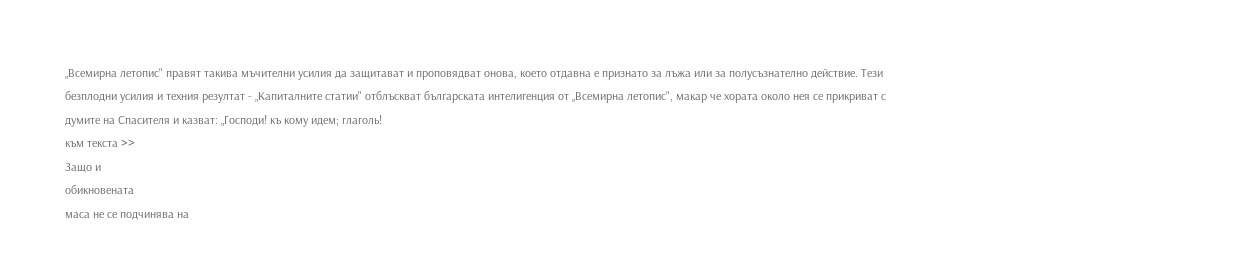„Всемирна летопис" правят такива мъчителни усилия да защитават и проповядват онова, което отдавна е признато за лъжа или за полусъзнателно действие. Тези безплодни усилия и техния резултат - „Капиталните статии" отблъскват българската интелигенция от „Всемирна летопис", макар че хората около нея се прикриват с думите на Спасителя и казват: „Господи! къ кому идем; глаголь!
към текста >>
Защо и
обикновената
маса не се подчинява на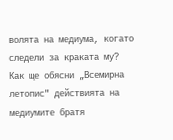волята на медиума, когато следели за краката му?
Как ще обясни „Всемирна летопис" действията на медиумите братя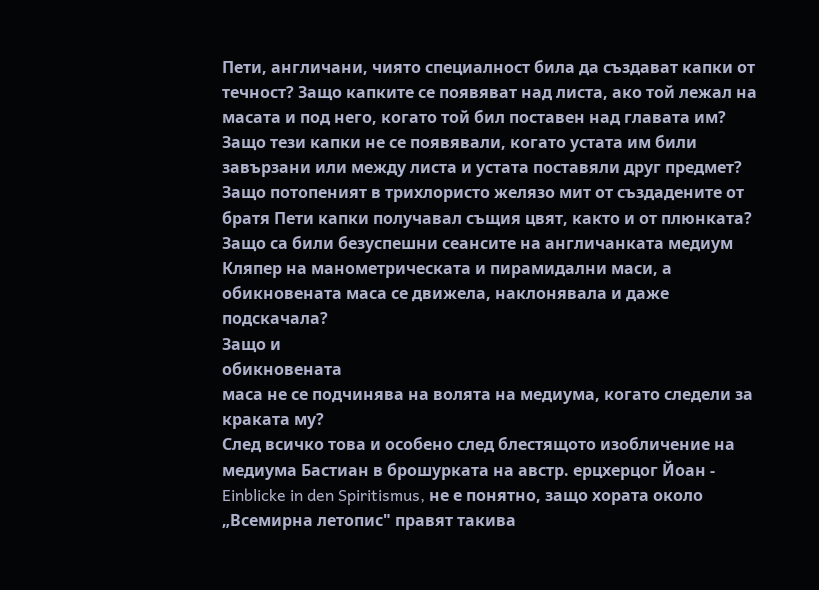Пети, англичани, чиято специалност била да създават капки от течност? Защо капките се появяват над листа, ако той лежал на масата и под него, когато той бил поставен над главата им? Защо тези капки не се появявали, когато устата им били завързани или между листа и устата поставяли друг предмет? Защо потопеният в трихлористо желязо мит от създадените от братя Пети капки получавал същия цвят, както и от плюнката? Защо са били безуспешни сеансите на англичанката медиум Кляпер на манометрическата и пирамидални маси, а обикновената маса се движела, наклонявала и даже подскачала?
Защо и
обикновената
маса не се подчинява на волята на медиума, когато следели за краката му?
След всичко това и особено след блестящото изобличение на медиума Бастиан в брошурката на австр. ерцхерцог Йоан - Einblicke in den Spiritismus, не е понятно, защо хората около „Всемирна летопис" правят такива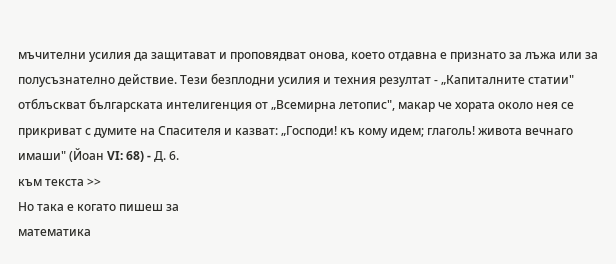мъчителни усилия да защитават и проповядват онова, което отдавна е признато за лъжа или за полусъзнателно действие. Тези безплодни усилия и техния резултат - „Капиталните статии" отблъскват българската интелигенция от „Всемирна летопис", макар че хората около нея се прикриват с думите на Спасителя и казват: „Господи! къ кому идем; глаголь! живота вечнаго имаши" (Йоан VI: 68) - Д. 6.
към текста >>
Но така е когато пишеш за
математика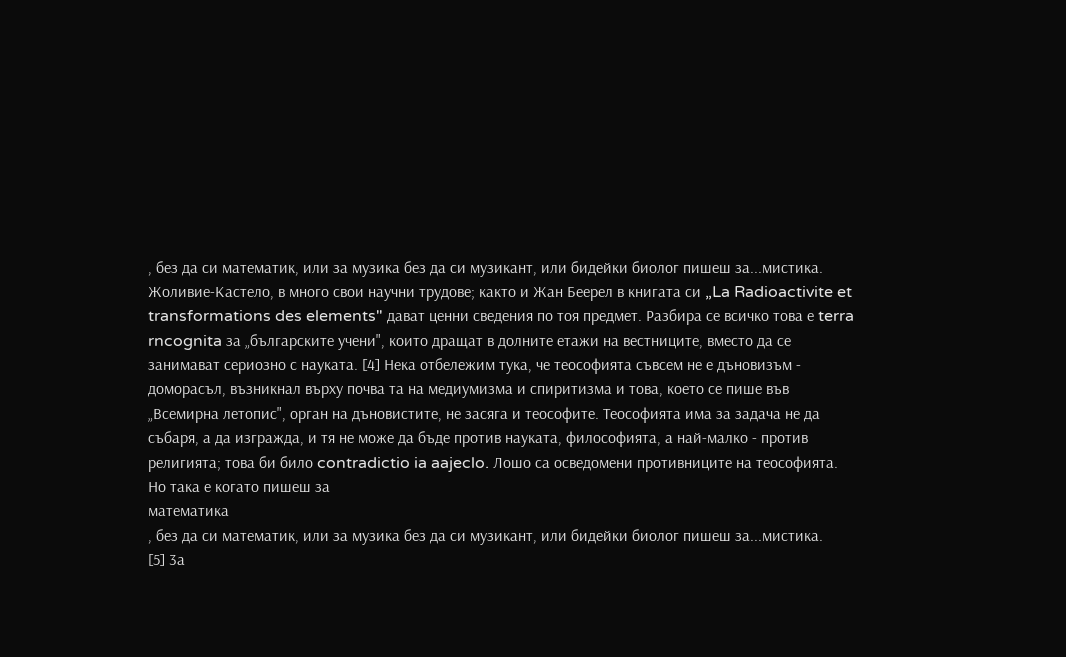, без да си математик, или за музика без да си музикант, или бидейки биолог пишеш за...мистика.
Жоливие-Кастело, в много свои научни трудове; както и Жан Беерел в книгата си „La Radioactivite et transformations des elements" дават ценни сведения по тоя предмет. Разбира се всичко това е terra rncognita за „българските учени", които дращат в долните етажи на вестниците, вместо да се занимават сериозно с науката. [4] Нека отбележим тука, че теософията съвсем не е дъновизъм - доморасъл, възникнал върху почва та на медиумизма и спиритизма и това, което се пише във „Всемирна летопис", орган на дъновистите, не засяга и теософите. Теософията има за задача не да събаря, а да изгражда, и тя не може да бъде против науката, философията, а най-малко - против религията; това би било contradictio ia aajeclo. Лошо са осведомени противниците на теософията.
Но така е когато пишеш за
математика
, без да си математик, или за музика без да си музикант, или бидейки биолог пишеш за...мистика.
[5] 3а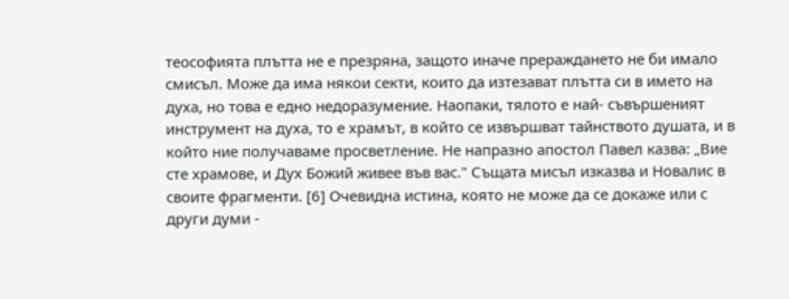теософията плътта не е презряна, защото иначе прераждането не би имало смисъл. Може да има някои секти, които да изтезават плътта си в името на духа, но това е едно недоразумение. Наопаки, тялото е най- съвършеният инструмент на духа, то е храмът, в който се извършват тайнството душата, и в който ние получаваме просветление. Не напразно апостол Павел казва: „Вие сте храмове, и Дух Божий живее във вас." Същата мисъл изказва и Новалис в своите фрагменти. [6] Очевидна истина, която не може да се докаже или с други думи -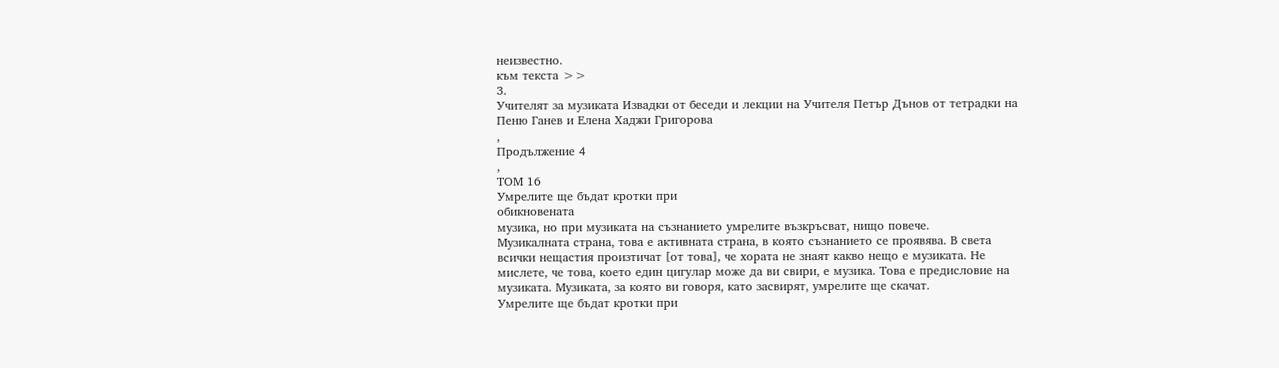неизвестно.
към текста >>
3.
Учителят за музиката Извадки от беседи и лекции на Учителя Петър Дънов от тетрадки на Пеню Ганев и Елена Хаджи Григорова
,
Продължение 4
,
ТОМ 16
Умрелите ще бъдат кротки при
обикновената
музика, но при музиката на съзнанието умрелите възкръсват, нищо повече.
Музикалната страна, това е активната страна, в която съзнанието се проявява. В света всички нещастия произтичат [от това], че хората не знаят какво нещо е музиката. Не мислете, че това, което един цигулар може да ви свири, е музика. Това е предисловие на музиката. Музиката, за която ви говоря, като засвирят, умрелите ще скачат.
Умрелите ще бъдат кротки при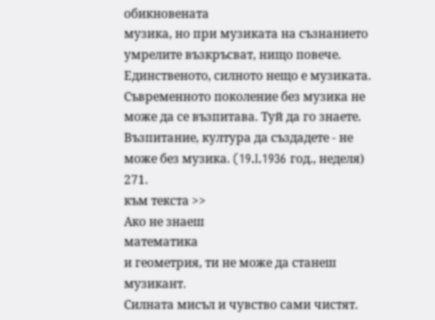обикновената
музика, но при музиката на съзнанието умрелите възкръсват, нищо повече.
Единственото, силното нещо е музиката. Съвременното поколение без музика не може да се възпитава. Туй да го знаете. Възпитание, култура да създадете - не може без музика. (19.I.1936 год., неделя) 271.
към текста >>
Ако не знаеш
математика
и геометрия, ти не може да станеш музикант.
Силната мисъл и чувство сами чистят.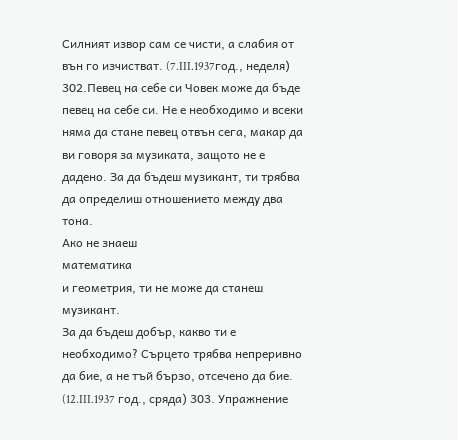Силният извор сам се чисти, а слабия от вън го изчистват. (7.III.1937год., неделя) 302.Певец на себе си Човек може да бъде певец на себе си. Не е необходимо и всеки няма да стане певец отвън сега, макар да ви говоря за музиката, защото не е дадено. За да бъдеш музикант, ти трябва да определиш отношението между два тона.
Ако не знаеш
математика
и геометрия, ти не може да станеш музикант.
За да бъдеш добър, какво ти е необходимо? Сърцето трябва непреривно да бие, а не тъй бързо, отсечено да бие. (12.III.1937 год., сряда) 303. Упражнение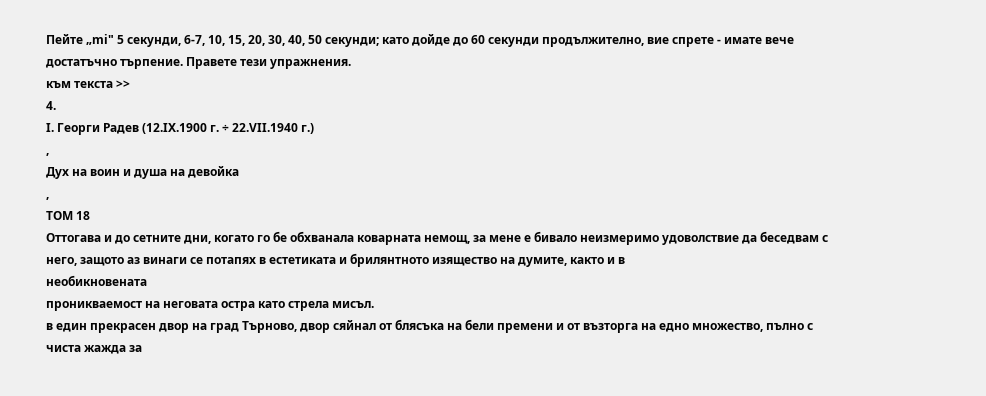Пейте „mi" 5 секунди, 6-7, 10, 15, 20, 30, 40, 50 секунди; като дойде до 60 секунди продължително, вие спрете - имате вече достатъчно търпение. Правете тези упражнения.
към текста >>
4.
I. Георги Радев (12.IX.1900 г. ÷ 22.VII.1940 г.)
,
Дух на воин и душа на девойка
,
ТОМ 18
Оттогава и до сетните дни, когато го бе обхванала коварната немощ, за мене е бивало неизмеримо удоволствие да беседвам с него, защото аз винаги се потапях в естетиката и брилянтното изящество на думите, както и в
необикновената
проникваемост на неговата остра като стрела мисъл.
в един прекрасен двор на град Търново, двор сяйнал от блясъка на бели премени и от възторга на едно множество, пълно с чиста жажда за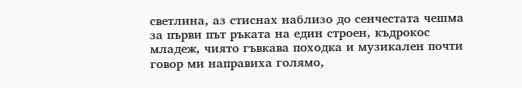светлина, аз стиснах наблизо до сенчестата чешма за първи път ръката на един строен, къдрокос младеж, чиято гъвкава походка и музикален почти говор ми направиха голямо,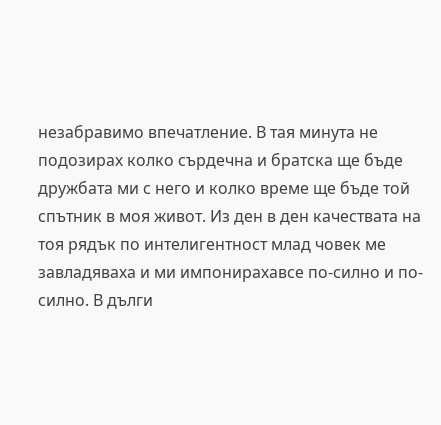незабравимо впечатление. В тая минута не подозирах колко сърдечна и братска ще бъде дружбата ми с него и колко време ще бъде той спътник в моя живот. Из ден в ден качествата на тоя рядък по интелигентност млад човек ме завладяваха и ми импонирахавсе по-силно и по-силно. В дълги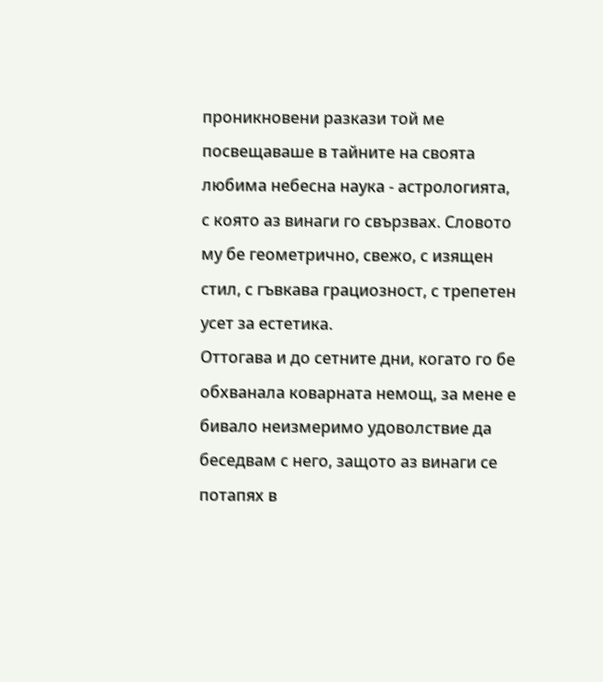проникновени разкази той ме посвещаваше в тайните на своята любима небесна наука - астрологията, с която аз винаги го свързвах. Словото му бе геометрично, свежо, с изящен стил, с гъвкава грациозност, с трепетен усет за естетика.
Оттогава и до сетните дни, когато го бе обхванала коварната немощ, за мене е бивало неизмеримо удоволствие да беседвам с него, защото аз винаги се потапях в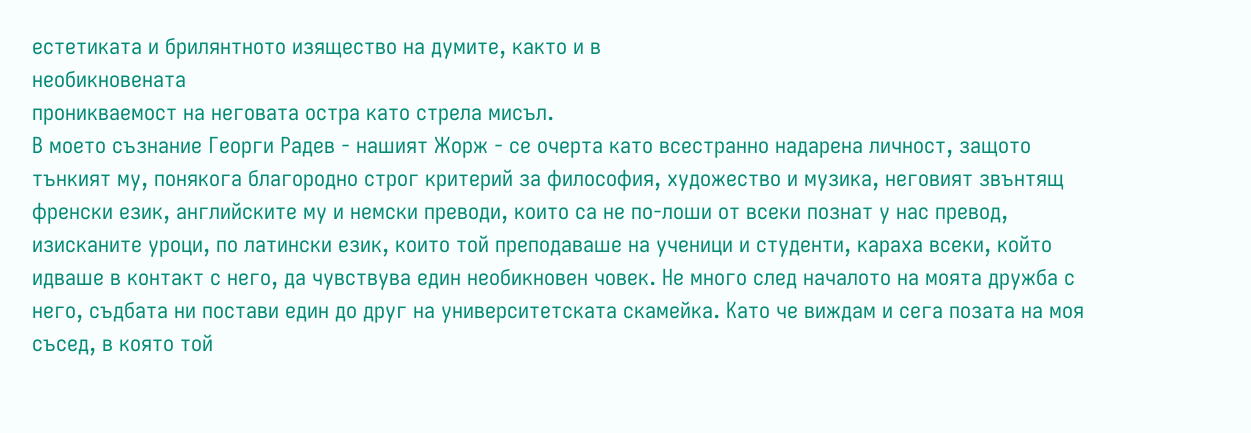естетиката и брилянтното изящество на думите, както и в
необикновената
проникваемост на неговата остра като стрела мисъл.
В моето съзнание Георги Радев - нашият Жорж - се очерта като всестранно надарена личност, защото тънкият му, понякога благородно строг критерий за философия, художество и музика, неговият звънтящ френски език, английските му и немски преводи, които са не по-лоши от всеки познат у нас превод, изисканите уроци, по латински език, които той преподаваше на ученици и студенти, караха всеки, който идваше в контакт с него, да чувствува един необикновен човек. Не много след началото на моята дружба с него, съдбата ни постави един до друг на университетската скамейка. Като че виждам и сега позата на моя съсед, в която той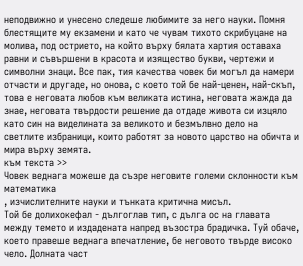неподвижно и унесено следеше любимите за него науки. Помня блестящите му екзамени и като че чувам тихото скрибуцане на молива, под острието, на който върху бялата хартия оставаха равни и съвършени в красота и изящество букви, чертежи и символни знаци. Все пак, тия качества човек би могъл да намери отчасти и другаде, но онова, с което той бе най-ценен, най-скъп, това е неговата любов към великата истина, неговата жажда да знае, неговата твърдости решение да отдаде живота си изцяло като син на виделината за великото и безмълвно дело на светлите избраници, които работят за новото царство на обичта и мира върху земята.
към текста >>
Човек веднага можеше да съзре неговите големи склонности към
математика
, изчислителните науки и тънката критична мисъл.
Той бе долихокефал - дългоглав тип, с дълга ос на главата между темето и издадената напред възостра брадичка. Туй обаче, което правеше веднага впечатление, бе неговото твърде високо чело. Долната част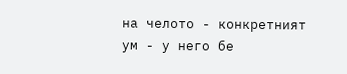на челото - конкретният ум - у него бе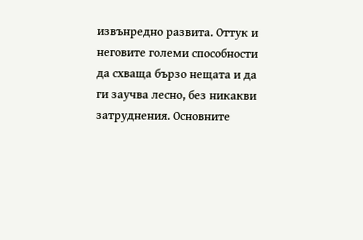извънредно развита. Оттук и неговите големи способности да схваща бързо нещата и да ги заучва лесно, без никакви затруднения. Основните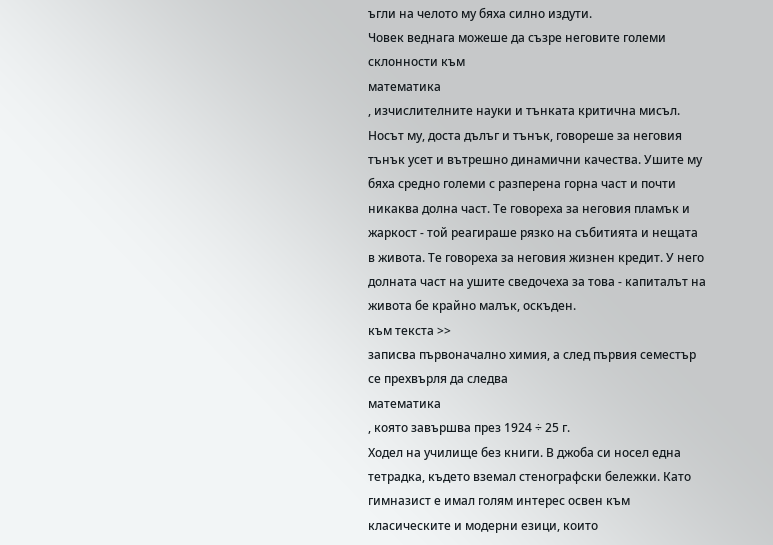ъгли на челото му бяха силно издути.
Човек веднага можеше да съзре неговите големи склонности към
математика
, изчислителните науки и тънката критична мисъл.
Носът му, доста дълъг и тънък, говореше за неговия тънък усет и вътрешно динамични качества. Ушите му бяха средно големи с разперена горна част и почти никаква долна част. Те говореха за неговия пламък и жаркост - той реагираше рязко на събитията и нещата в живота. Те говореха за неговия жизнен кредит. У него долната част на ушите сведочеха за това - капиталът на живота бе крайно малък, оскъден.
към текста >>
записва първоначално химия, а след първия семестър се прехвърля да следва
математика
, която завършва през 1924 ÷ 25 г.
Ходел на училище без книги. В джоба си носел една тетрадка, където вземал стенографски бележки. Като гимназист е имал голям интерес освен към класическите и модерни езици, които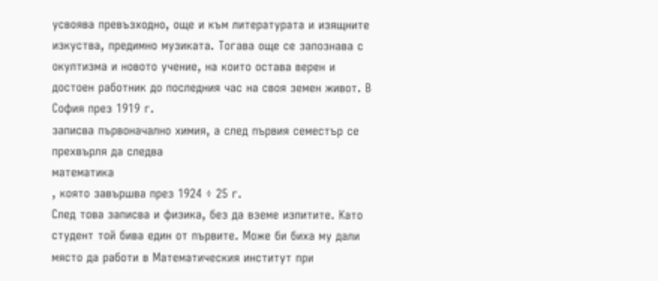усвоява превъзходно, още и към литературата и изящните изкуства, предимно музиката. Тогава още се запознава с окултизма и новото учение, на които остава верен и достоен работник до последния час на своя земен живот. В София през 1919 г.
записва първоначално химия, а след първия семестър се прехвърля да следва
математика
, която завършва през 1924 ÷ 25 г.
След това записва и физика, без да вземе изпитите. Като студент той бива един от първите. Може би биха му дали място да работи в Математическия институт при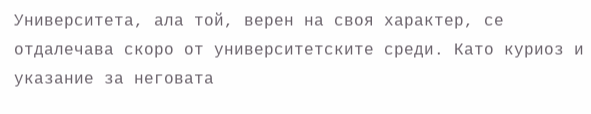Университета, ала той, верен на своя характер, се отдалечава скоро от университетските среди. Като куриоз и указание за неговата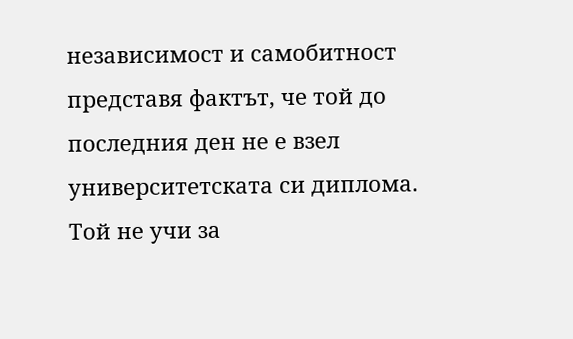независимост и самобитност представя фактът, че той до последния ден не е взел университетската си диплома. Той не учи за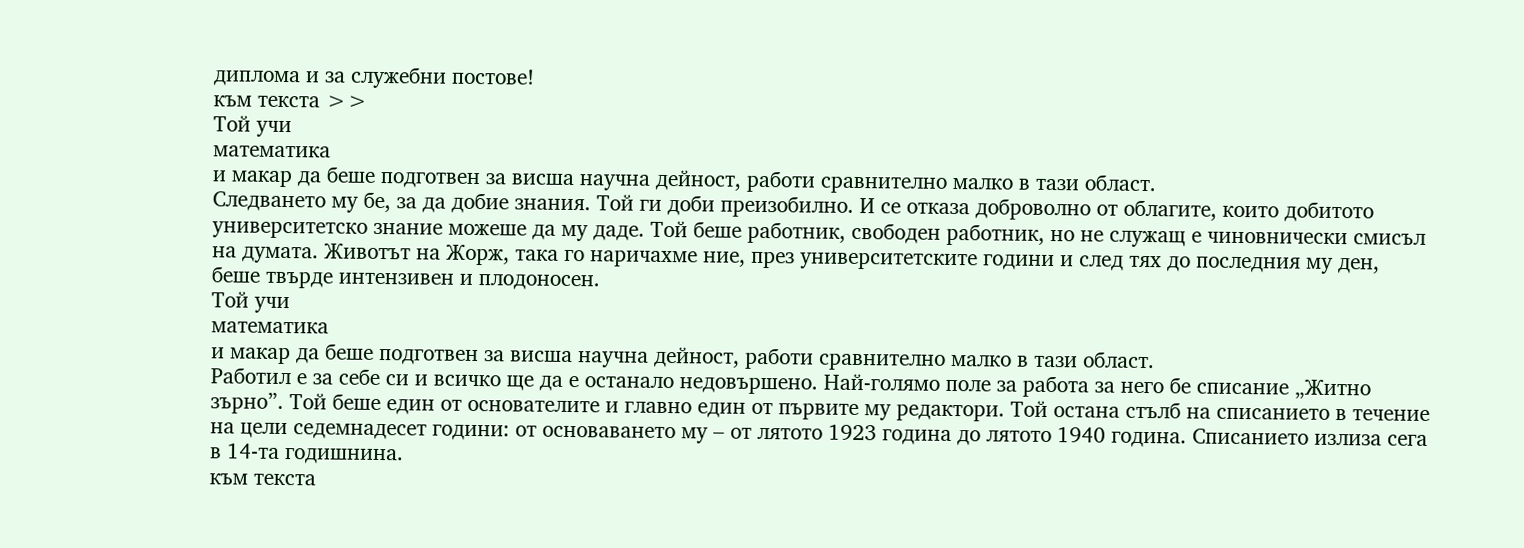диплома и за служебни постове!
към текста >>
Той учи
математика
и макар да беше подготвен за висша научна дейност, работи сравнително малко в тази област.
Следването му бе, за да добие знания. Той ги доби преизобилно. И се отказа доброволно от облагите, които добитото университетско знание можеше да му даде. Той беше работник, свободен работник, но не служащ е чиновнически смисъл на думата. Животът на Жорж, така го наричахме ние, през университетските години и след тях до последния му ден, беше твърде интензивен и плодоносен.
Той учи
математика
и макар да беше подготвен за висша научна дейност, работи сравнително малко в тази област.
Работил е за себе си и всичко ще да е останало недовършено. Най-голямо поле за работа за него бе списание „Житно зърно”. Той беше един от основателите и главно един от първите му редактори. Той остана стълб на списанието в течение на цели седемнадесет години: от основаването му – от лятото 1923 година до лятото 1940 година. Списанието излиза сега в 14-та годишнина.
към текста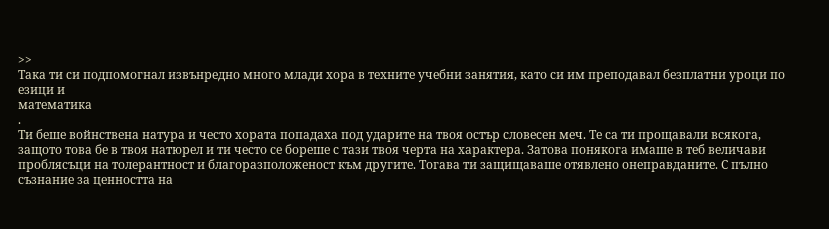>>
Така ти си подпомогнал извънредно много млади хора в техните учебни занятия, като си им преподавал безплатни уроци по езици и
математика
.
Ти беше войнствена натура и често хората попадаха под ударите на твоя остър словесен меч. Те са ти прощавали всякога, защото това бе в твоя натюрел и ти често се бореше с тази твоя черта на характера. Затова понякога имаше в теб величави проблясъци на толерантност и благоразположеност към другите. Тогава ти защищаваше отявлено онеправданите. С пълно съзнание за ценността на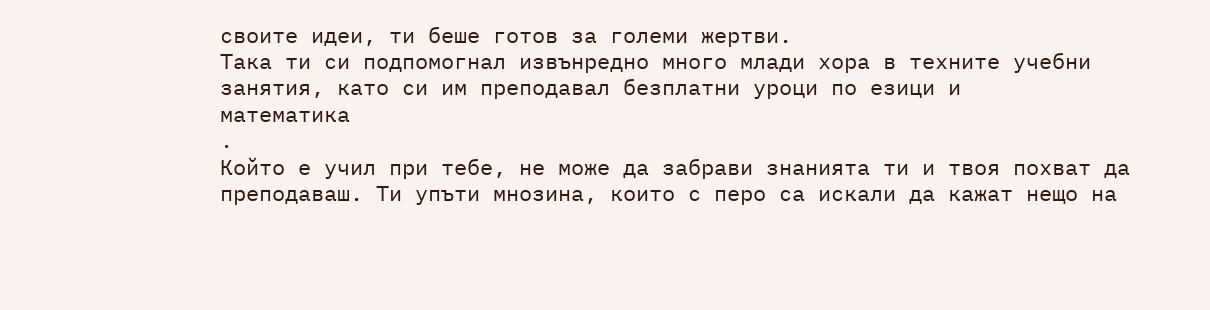своите идеи, ти беше готов за големи жертви.
Така ти си подпомогнал извънредно много млади хора в техните учебни занятия, като си им преподавал безплатни уроци по езици и
математика
.
Който е учил при тебе, не може да забрави знанията ти и твоя похват да преподаваш. Ти упъти мнозина, които с перо са искали да кажат нещо на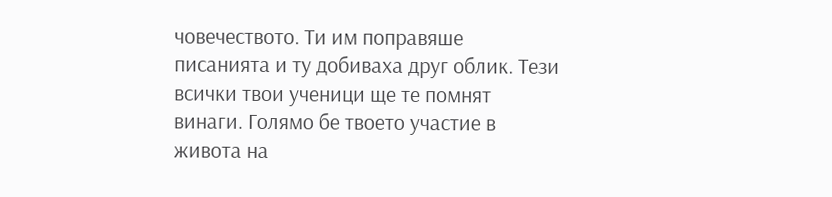човечеството. Ти им поправяше писанията и ту добиваха друг облик. Тези всички твои ученици ще те помнят винаги. Голямо бе твоето участие в живота на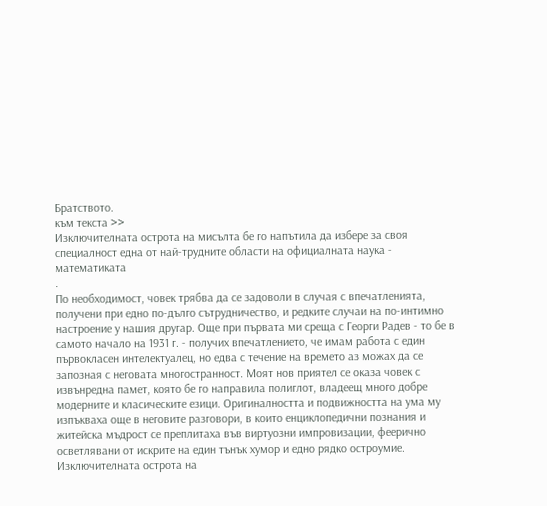Братството.
към текста >>
Изключителната острота на мисълта бе го напътила да избере за своя специалност една от най-трудните области на официалната наука -
математиката
.
По необходимост, човек трябва да се задоволи в случая с впечатленията, получени при едно по-дълго сътрудничество, и редките случаи на по-интимно настроение у нашия другар. Още при първата ми среща с Георги Радев - то бе в самото начало на 1931 г. - получих впечатлението, че имам работа с един първокласен интелектуалец, но едва с течение на времето аз можах да се запозная с неговата многостранност. Моят нов приятел се оказа човек с извънредна памет, която бе го направила полиглот, владеещ много добре модерните и класическите езици. Оригиналността и подвижността на ума му изпъкваха още в неговите разговори, в които енциклопедични познания и житейска мъдрост се преплитаха във виртуозни импровизации, феерично осветлявани от искрите на един тънък хумор и едно рядко остроумие.
Изключителната острота на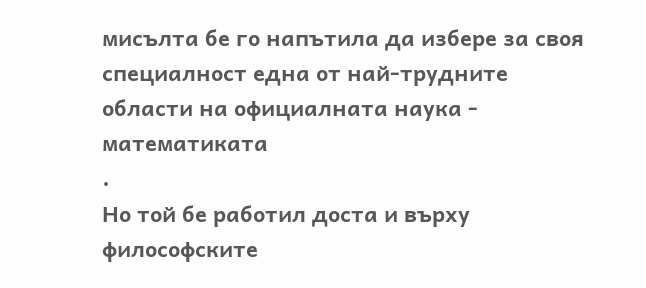мисълта бе го напътила да избере за своя специалност една от най-трудните области на официалната наука -
математиката
.
Но той бе работил доста и върху философските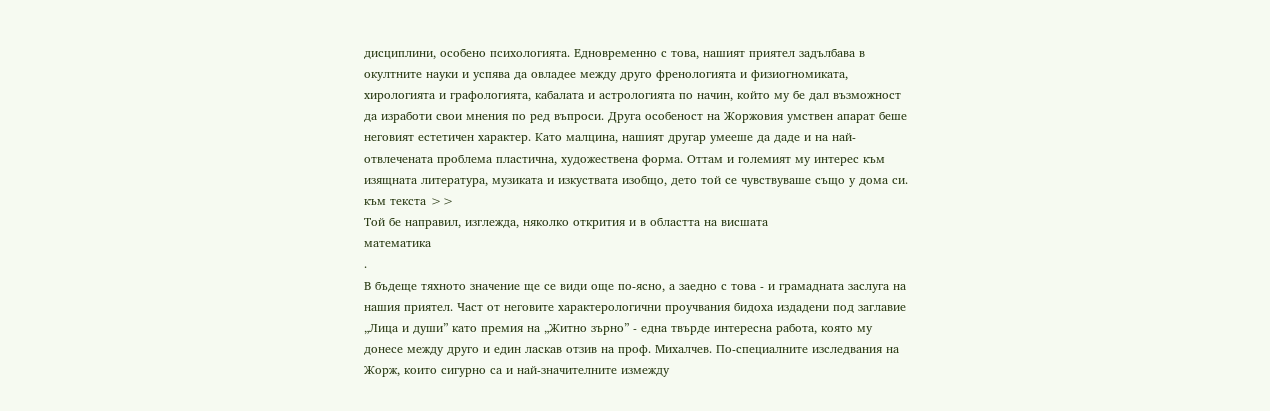дисциплини, особено психологията. Едновременно с това, нашият приятел задълбава в окултните науки и успява да овладее между друго френологията и физиогномиката, хирологията и графологията, кабалата и астрологията по начин, който му бе дал възможност да изработи свои мнения по ред въпроси. Друга особеност на Жоржовия умствен апарат беше неговият естетичен характер. Като малцина, нашият другар умееше да даде и на най-отвлечената проблема пластична, художествена форма. Оттам и големият му интерес към изящната литература, музиката и изкуствата изобщо, дето той се чувствуваше също у дома си.
към текста >>
Той бе направил, изглежда, няколко открития и в областта на висшата
математика
.
В бъдеще тяхното значение ще се види още по-ясно, а заедно с това - и грамадната заслуга на нашия приятел. Част от неговите характерологични проучвания бидоха издадени под заглавие „Лица и души” като премия на „Житно зърно” - една твърде интересна работа, която му донесе между друго и един ласкав отзив на проф. Михалчев. По-специалните изследвания на Жорж, които сигурно са и най-значителните измежду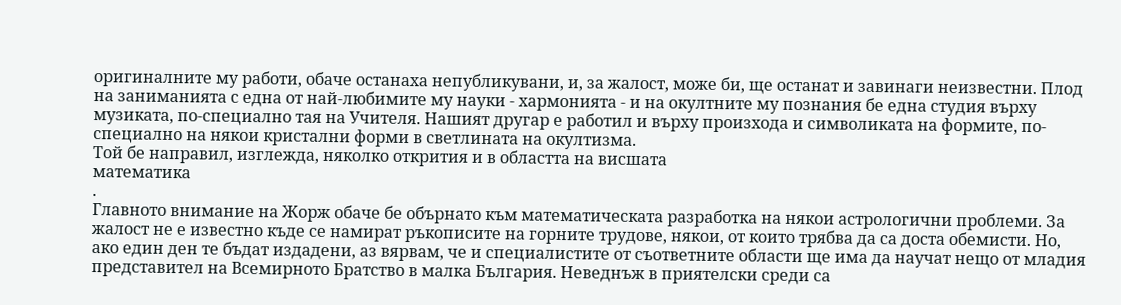оригиналните му работи, обаче останаха непубликувани, и, за жалост, може би, ще останат и завинаги неизвестни. Плод на заниманията с една от най-любимите му науки - хармонията - и на окултните му познания бе една студия върху музиката, по-специално тая на Учителя. Нашият другар е работил и върху произхода и символиката на формите, по-специално на някои кристални форми в светлината на окултизма.
Той бе направил, изглежда, няколко открития и в областта на висшата
математика
.
Главното внимание на Жорж обаче бе обърнато към математическата разработка на някои астрологични проблеми. За жалост не е известно къде се намират ръкописите на горните трудове, някои, от които трябва да са доста обемисти. Но, ако един ден те бъдат издадени, аз вярвам, че и специалистите от съответните области ще има да научат нещо от младия представител на Всемирното Братство в малка България. Неведнъж в приятелски среди са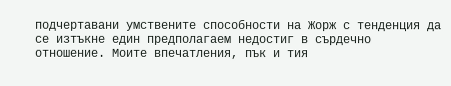подчертавани умствените способности на Жорж с тенденция да се изтъкне един предполагаем недостиг в сърдечно отношение. Моите впечатления, пък и тия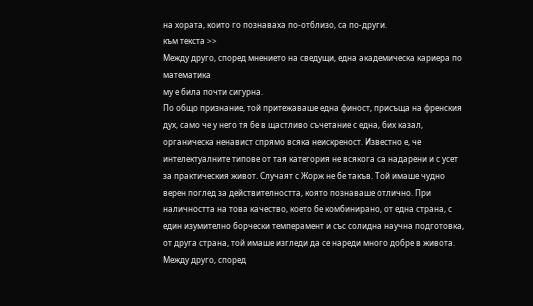на хората, които го познаваха по-отблизо, са по-други.
към текста >>
Между друго, според мнението на сведущи, една академическа кариера по
математика
му е била почти сигурна.
По общо признание, той притежаваше една финост, присъща на френския дух, само че у него тя бе в щастливо съчетание с една, бих казал, органическа ненавист спрямо всяка неискреност. Известно е, че интелектуалните типове от тая категория не всякога са надарени и с усет за практическия живот. Случаят с Жорж не бе такъв. Той имаше чудно верен поглед за действителността, която познаваше отлично. При наличността на това качество, което бе комбинирано, от една страна, с един изумително борчески темперамент и със солидна научна подготовка, от друга страна, той имаше изгледи да се нареди много добре в живота.
Между друго, според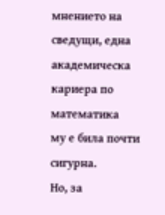мнението на сведущи, една академическа кариера по
математика
му е била почти сигурна.
Но, за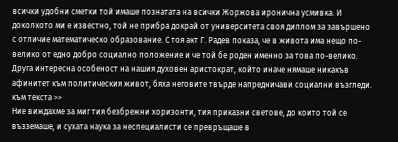всички удобни сметки той имаше познатата на всички Жоржова иронична усмивка. И доколкото ми е известно, той не прибра докрай от университета своя диплом за завършено с отличие математическо образование. С тоя акт Г. Радев показа, че в живота има нещо по-велико от едно добро социално положение и че той бе роден именно за това по-велико. Друга интересна особеност на нашия духовен аристократ, който иначе нямаше никакъв афинитет към политическия живот, бяха неговите твърде напредничави социални възгледи.
към текста >>
Ние виждахме за миг тия безбрежни хоризонти, тия приказни светове, до които той се възземаше, и сухата наука за неспециалисти се превръщаше в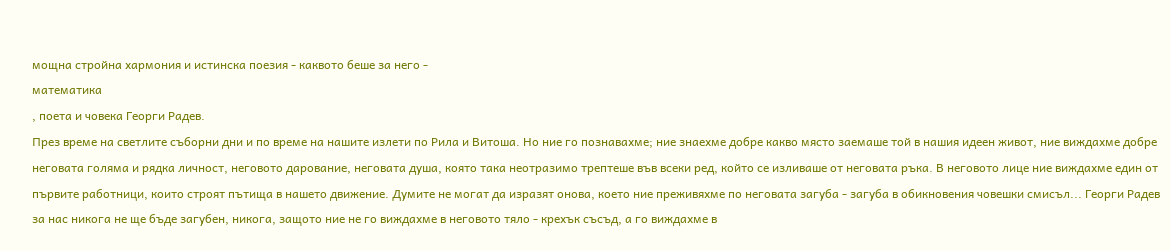мощна стройна хармония и истинска поезия - каквото беше за него -
математика
, поета и човека Георги Радев.
През време на светлите съборни дни и по време на нашите излети по Рила и Витоша. Но ние го познавахме; ние знаехме добре какво място заемаше той в нашия идеен живот, ние виждахме добре неговата голяма и рядка личност, неговото дарование, неговата душа, която така неотразимо трептеше във всеки ред, който се изливаше от неговата ръка. В неговото лице ние виждахме един от първите работници, които строят пътища в нашето движение. Думите не могат да изразят онова, което ние преживяхме по неговата загуба - загуба в обикновения човешки смисъл... Георги Радев за нас никога не ще бъде загубен, никога, защото ние не го виждахме в неговото тяло - крехък съсъд, а го виждахме в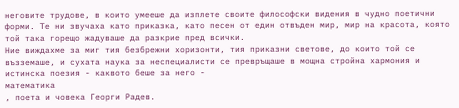неговите трудове, в които умееше да изплете своите философски видения в чудно поетични форми. Те ни звучаха като приказка, като песен от един отвъден мир, мир на красота, която той така горещо жадуваше да разкрие пред всички.
Ние виждахме за миг тия безбрежни хоризонти, тия приказни светове, до които той се възземаше, и сухата наука за неспециалисти се превръщаше в мощна стройна хармония и истинска поезия - каквото беше за него -
математика
, поета и човека Георги Радев.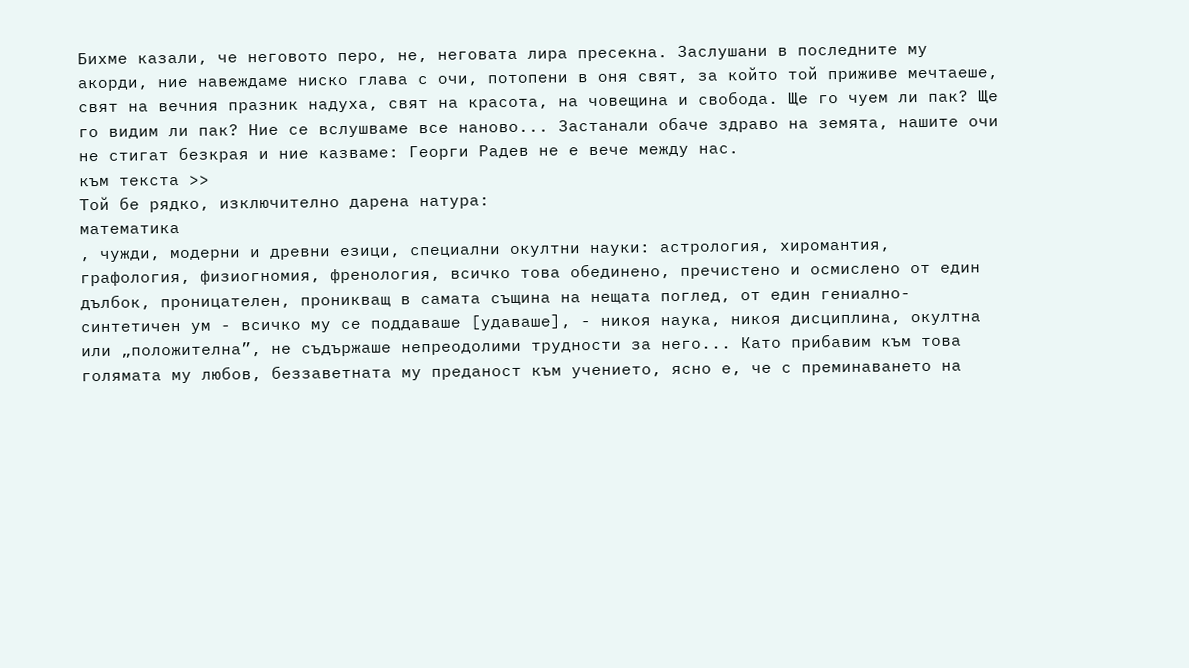Бихме казали, че неговото перо, не, неговата лира пресекна. Заслушани в последните му акорди, ние навеждаме ниско глава с очи, потопени в оня свят, за който той приживе мечтаеше, свят на вечния празник надуха, свят на красота, на човещина и свобода. Ще го чуем ли пак? Ще го видим ли пак? Ние се вслушваме все наново... Застанали обаче здраво на земята, нашите очи не стигат безкрая и ние казваме: Георги Радев не е вече между нас.
към текста >>
Той бе рядко, изключително дарена натура:
математика
, чужди, модерни и древни езици, специални окултни науки: астрология, хиромантия, графология, физиогномия, френология, всичко това обединено, пречистено и осмислено от един дълбок, проницателен, проникващ в самата същина на нещата поглед, от един гениално-синтетичен ум - всичко му се поддаваше [удаваше], - никоя наука, никоя дисциплина, окултна или „положителна”, не съдържаше непреодолими трудности за него... Като прибавим към това голямата му любов, беззаветната му преданост към учението, ясно е, че с преминаването на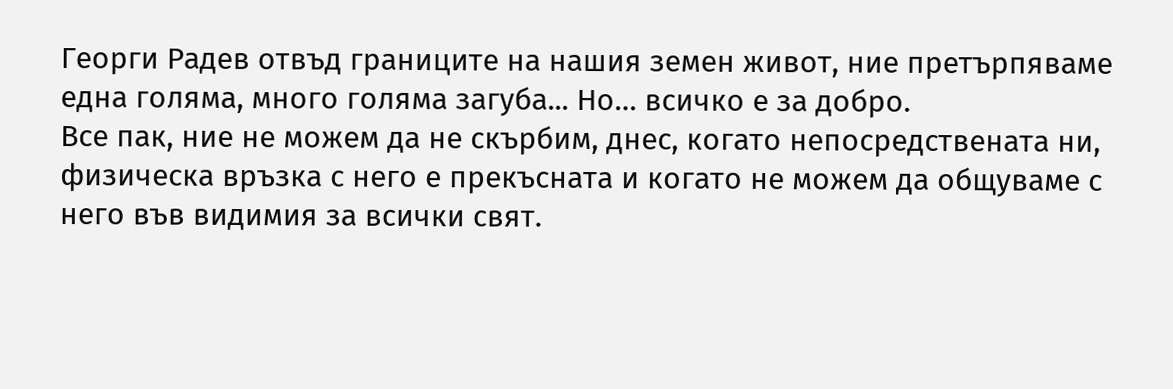Георги Радев отвъд границите на нашия земен живот, ние претърпяваме една голяма, много голяма загуба... Но… всичко е за добро.
Все пак, ние не можем да не скърбим, днес, когато непосредствената ни, физическа връзка с него е прекъсната и когато не можем да общуваме с него във видимия за всички свят.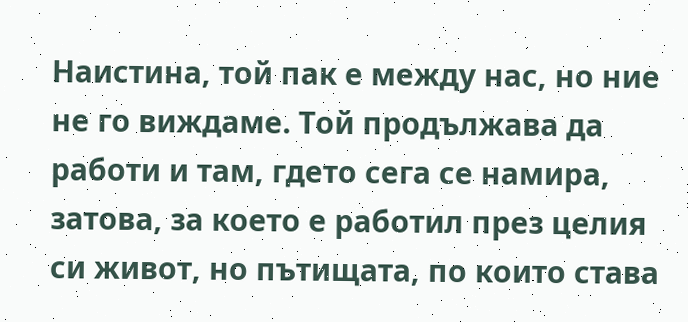Наистина, той пак е между нас, но ние не го виждаме. Той продължава да работи и там, гдето сега се намира, затова, за което е работил през целия си живот, но пътищата, по които става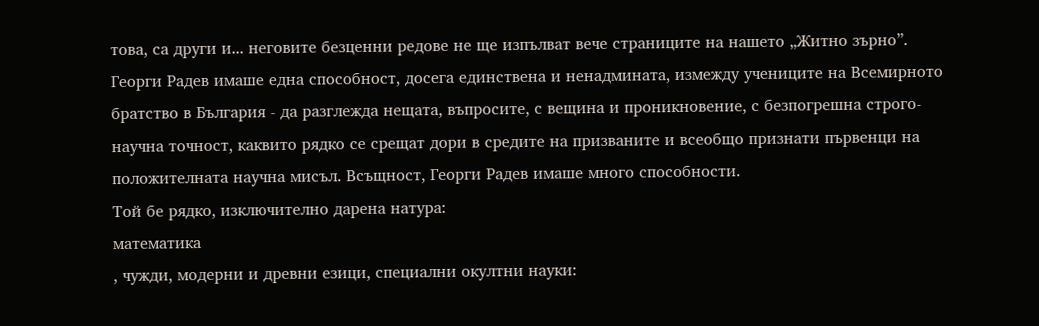това, са други и... неговите безценни редове не ще изпълват вече страниците на нашето „Житно зърно”. Георги Радев имаше една способност, досега единствена и ненадмината, измежду учениците на Всемирното братство в България - да разглежда нещата, въпросите, с вещина и проникновение, с безпогрешна строго-научна точност, каквито рядко се срещат дори в средите на призваните и всеобщо признати първенци на положителната научна мисъл. Всъщност, Георги Радев имаше много способности.
Той бе рядко, изключително дарена натура:
математика
, чужди, модерни и древни езици, специални окултни науки: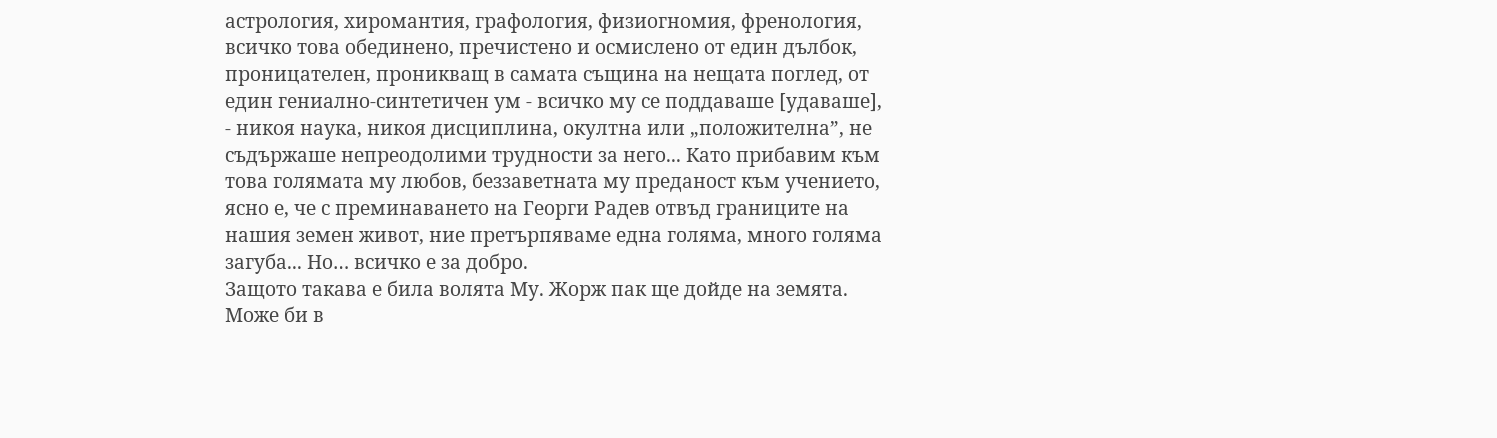астрология, хиромантия, графология, физиогномия, френология, всичко това обединено, пречистено и осмислено от един дълбок, проницателен, проникващ в самата същина на нещата поглед, от един гениално-синтетичен ум - всичко му се поддаваше [удаваше], - никоя наука, никоя дисциплина, окултна или „положителна”, не съдържаше непреодолими трудности за него... Като прибавим към това голямата му любов, беззаветната му преданост към учението, ясно е, че с преминаването на Георги Радев отвъд границите на нашия земен живот, ние претърпяваме една голяма, много голяма загуба... Но… всичко е за добро.
Защото такава е била волята Му. Жорж пак ще дойде на земята. Може би в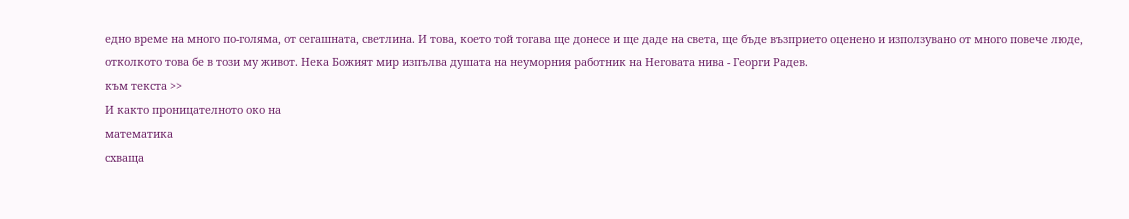едно време на много по-голяма, от сегашната, светлина. И това, което той тогава ще донесе и ще даде на света, ще бъде възприето оценено и използувано от много повече люде, отколкото това бе в този му живот. Нека Божият мир изпълва душата на неуморния работник на Неговата нива - Георги Радев.
към текста >>
И както проницателното око на
математика
схваща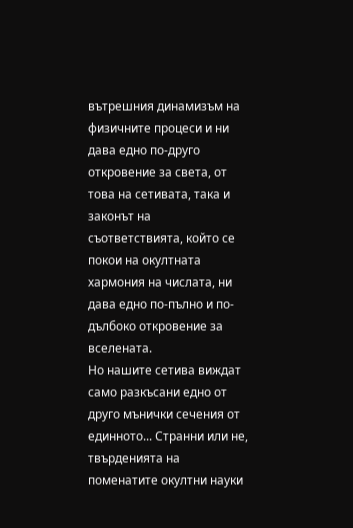вътрешния динамизъм на физичните процеси и ни дава едно по-друго откровение за света, от това на сетивата, така и законът на съответствията, който се покои на окултната хармония на числата, ни дава едно по-пълно и по- дълбоко откровение за вселената.
Но нашите сетива виждат само разкъсани едно от друго мънички сечения от единното... Странни или не, твърденията на поменатите окултни науки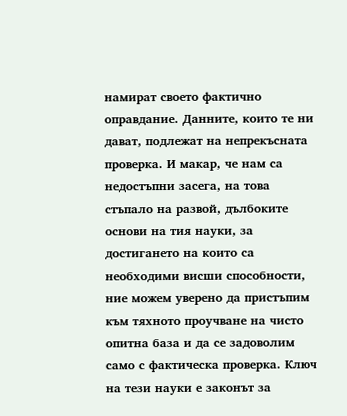намират своето фактично оправдание. Данните, които те ни дават, подлежат на непрекъсната проверка. И макар, че нам са недостъпни засега, на това стъпало на развой, дълбоките основи на тия науки, за достигането на които са необходими висши способности, ние можем уверено да пристъпим към тяхното проучване на чисто опитна база и да се задоволим само с фактическа проверка. Ключ на тези науки е законът за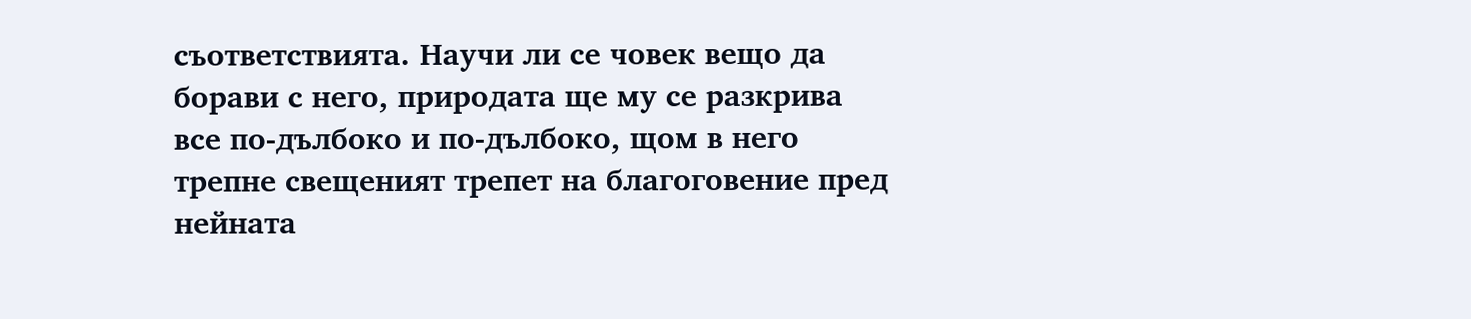съответствията. Научи ли се човек вещо да борави с него, природата ще му се разкрива все по-дълбоко и по-дълбоко, щом в него трепне свещеният трепет на благоговение пред нейната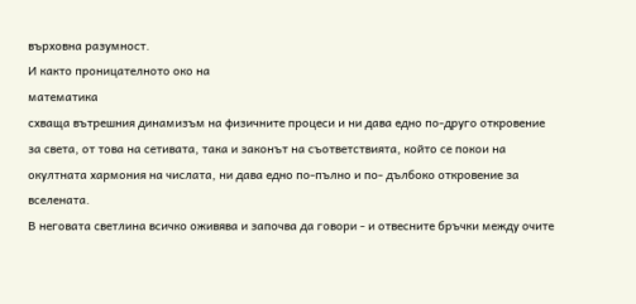върховна разумност.
И както проницателното око на
математика
схваща вътрешния динамизъм на физичните процеси и ни дава едно по-друго откровение за света, от това на сетивата, така и законът на съответствията, който се покои на окултната хармония на числата, ни дава едно по-пълно и по- дълбоко откровение за вселената.
В неговата светлина всичко оживява и започва да говори - и отвесните бръчки между очите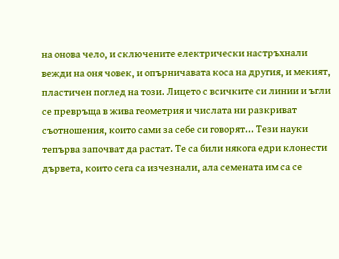на онова чело, и сключените електрически настръхнали вежди на оня човек, и опърничавата коса на другия, и мекият, пластичен поглед на този. Лицето с всичките си линии и ъгли се превръща в жива геометрия и числата ни разкриват съотношения, които сами за себе си говорят... Тези науки тепърва започват да растат. Те са били някога едри клонести дървета, които сега са изчезнали, ала семената им са се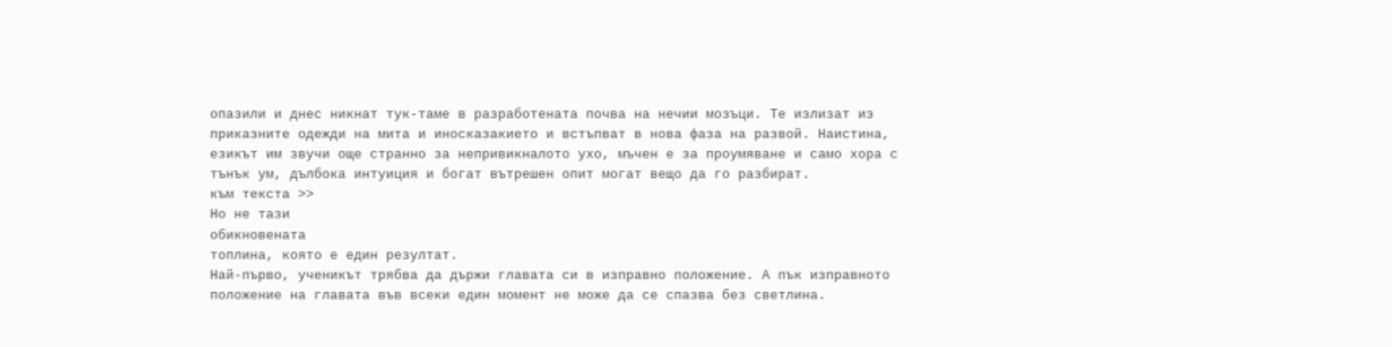опазили и днес никнат тук-таме в разработената почва на нечии мозъци. Те излизат из приказните одежди на мита и иносказакието и встъпват в нова фаза на развой. Наистина, езикът им звучи още странно за непривикналото ухо, мъчен е за проумяване и само хора с тънък ум, дълбока интуиция и богат вътрешен опит могат вещо да го разбират.
към текста >>
Но не тази
обикновената
топлина, която е един резултат.
Най-първо, ученикът трябва да държи главата си в изправно положение. А пък изправното положение на главата във всеки един момент не може да се спазва без светлина.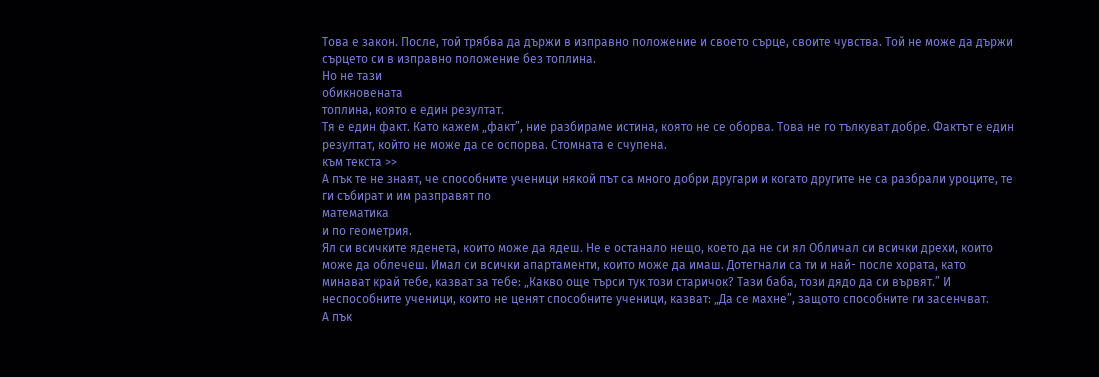Това е закон. После, той трябва да държи в изправно положение и своето сърце, своите чувства. Той не може да държи сърцето си в изправно положение без топлина.
Но не тази
обикновената
топлина, която е един резултат.
Тя е един факт. Като кажем „факт”, ние разбираме истина, която не се оборва. Това не го тълкуват добре. Фактът е един резултат, който не може да се оспорва. Стомната е счупена.
към текста >>
А пък те не знаят, че способните ученици някой път са много добри другари и когато другите не са разбрали уроците, те ги събират и им разправят по
математика
и по геометрия.
Ял си всичките яденета, които може да ядеш. Не е останало нещо, което да не си ял Обличал си всички дрехи, които може да облечеш. Имал си всички апартаменти, които може да имаш. Дотегнали са ти и най- после хората, като минават край тебе, казват за тебе: „Какво още търси тук този старичок? Тази баба, този дядо да си вървят.” И неспособните ученици, които не ценят способните ученици, казват: „Да се махне”, защото способните ги засенчват.
А пък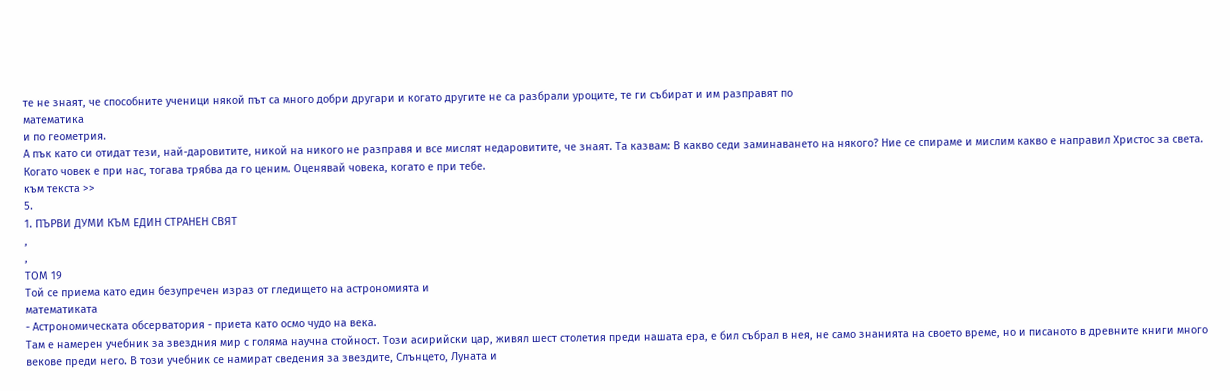те не знаят, че способните ученици някой път са много добри другари и когато другите не са разбрали уроците, те ги събират и им разправят по
математика
и по геометрия.
А пък като си отидат тези, най-даровитите, никой на никого не разправя и все мислят недаровитите, че знаят. Та казвам: В какво седи заминаването на някого? Ние се спираме и мислим какво е направил Христос за света. Когато човек е при нас, тогава трябва да го ценим. Оценявай човека, когато е при тебе.
към текста >>
5.
1. ПЪРВИ ДУМИ КЪМ ЕДИН СТРАНЕН СВЯТ
,
,
ТОМ 19
Той се приема като един безупречен израз от гледището на астрономията и
математиката
- Астрономическата обсерватория - приета като осмо чудо на века.
Там е намерен учебник за звездния мир с голяма научна стойност. Този асирийски цар, живял шест столетия преди нашата ера, е бил събрал в нея, не само знанията на своето време, но и писаното в древните книги много векове преди него. В този учебник се намират сведения за звездите, Слънцето, Луната и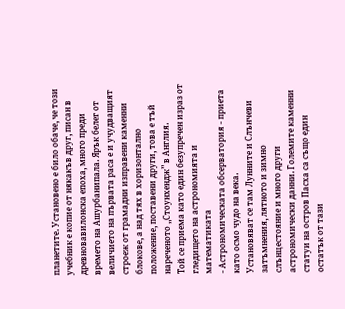планетите. Установено е било обаче, че този учебник е копие от някакъв друг, писан в древновавилонска епоха, много преди времето на Ашурбанипала. Ярък белег от величието на първата раса е и учудващият строеж от грамадни изправени каменни блокове, а над тях в хоризонтално положение, поставени други, това е тъй нареченото „Стоунхендж” в Англия.
Той се приема като един безупречен израз от гледището на астрономията и
математиката
- Астрономическата обсерватория - приета като осмо чудо на века.
Установяват се там Лунните и Слънчеви затъмнения, лятното и зимно слънцестояние и много други астрономически данни. Големите каменни статуи на остров Пасха са също един остатък от тази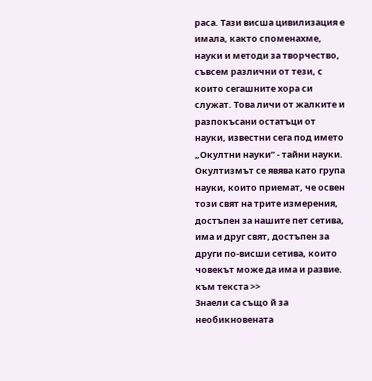раса. Тази висша цивилизация е имала, както споменахме, науки и методи за творчество, съвсем различни от тези, с които сегашните хора си служат. Това личи от жалките и разпокъсани остатъци от науки, известни сега под името „Окултни науки” - тайни науки. Окултизмът се явява като група науки, които приемат, че освен този свят на трите измерения, достъпен за нашите пет сетива, има и друг свят, достъпен за други по-висши сетива, които човекът може да има и развие.
към текста >>
Знаели са също й за
необикновената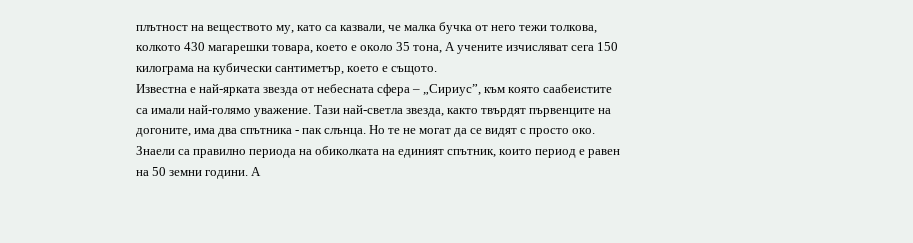плътност на веществото му, като са казвали, че малка бучка от него тежи толкова, колкото 430 магарешки товара, което е около 35 тона, А учените изчисляват сега 150 килограма на кубически сантиметър, което е същото.
Известна е най-ярката звезда от небесната сфера – „Сириус”, към която саабеистите са имали най-голямо уважение. Тази най-светла звезда, както твърдят първенците на догоните, има два спътника - пак слънца. Но те не могат да се видят с просто око. Знаели са правилно периода на обиколката на единият спътник, които период е равен на 50 земни години. А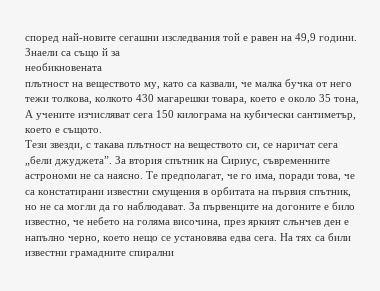според най-новите сегашни изследвания той е равен на 49,9 години.
Знаели са също й за
необикновената
плътност на веществото му, като са казвали, че малка бучка от него тежи толкова, колкото 430 магарешки товара, което е около 35 тона, А учените изчисляват сега 150 килограма на кубически сантиметър, което е същото.
Тези звезди, с такава плътност на веществото си, се наричат сега „бели джуджета”. За втория спътник на Сириус, съвременните астрономи не са наясно. Те предполагат, че го има, поради това, че са констатирани известни смущения в орбитата на първия спътник, но не са могли да го наблюдават. За първенците на догоните е било известно, че небето на голяма височина, през яркият слънчев ден е напълно черно, което нещо се установява едва сега. На тях са били известни грамадните спирални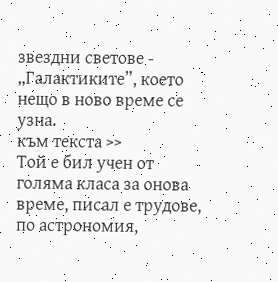звездни светове - „Галактиките”, което нещо в ново време се узна.
към текста >>
Той е бил учен от голяма класа за онова време, писал е трудове, по астрономия,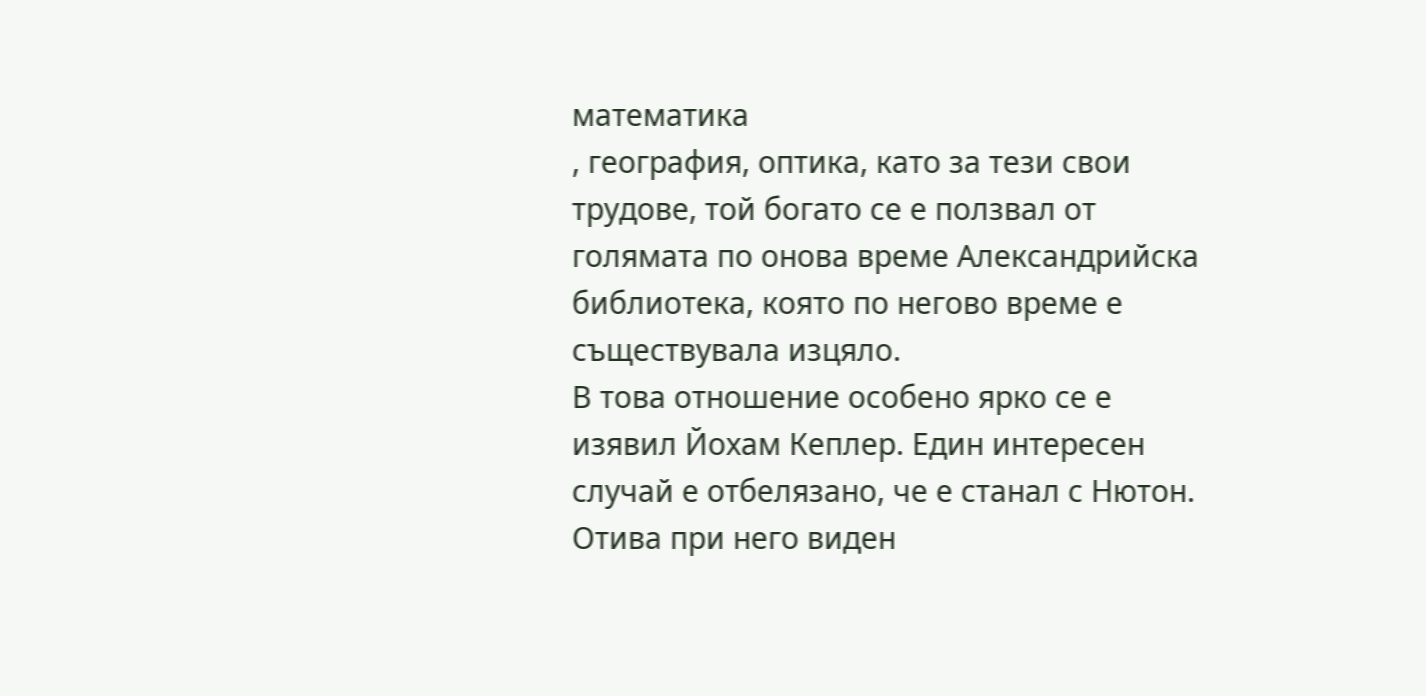математика
, география, оптика, като за тези свои трудове, той богато се е ползвал от голямата по онова време Александрийска библиотека, която по негово време е съществувала изцяло.
В това отношение особено ярко се е изявил Йохам Кеплер. Един интересен случай е отбелязано, че е станал с Нютон. Отива при него виден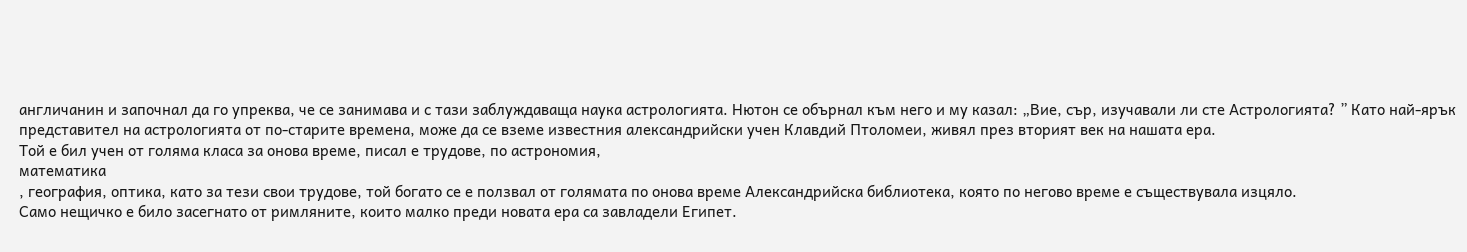англичанин и започнал да го упреква, че се занимава и с тази заблуждаваща наука астрологията. Нютон се обърнал към него и му казал: „Вие, сър, изучавали ли сте Астрологията? ” Като най-ярък представител на астрологията от по-старите времена, може да се вземе известния александрийски учен Клавдий Птоломеи, живял през вторият век на нашата ера.
Той е бил учен от голяма класа за онова време, писал е трудове, по астрономия,
математика
, география, оптика, като за тези свои трудове, той богато се е ползвал от голямата по онова време Александрийска библиотека, която по негово време е съществувала изцяло.
Само нещичко е било засегнато от римляните, които малко преди новата ера са завладели Египет.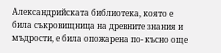Александрийската библиотека, която е била съкровищница на древните знания и мъдрости, е била опожарена по- късно още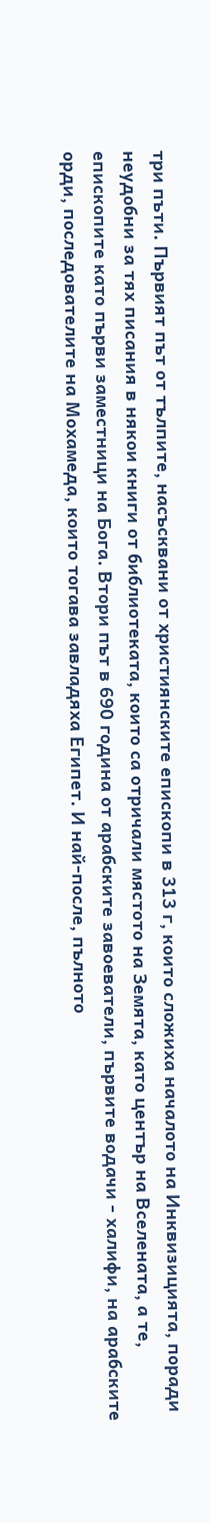три пъти. Първият път от тълпите, насъсквани от християнските епископи в 313 г, които сложиха началото на Инквизицията, поради неудобни за тях писания в някои книги от библиотеката, които са отричали мястото на Земята, като център на Вселената, а те, епископите като първи заместници на Бога. Втори път в 690 година от арабските завоеватели, първите водачи - халифи, на арабските орди, последователите на Мохамеда, които тогава завладяха Египет. И най-после, пълното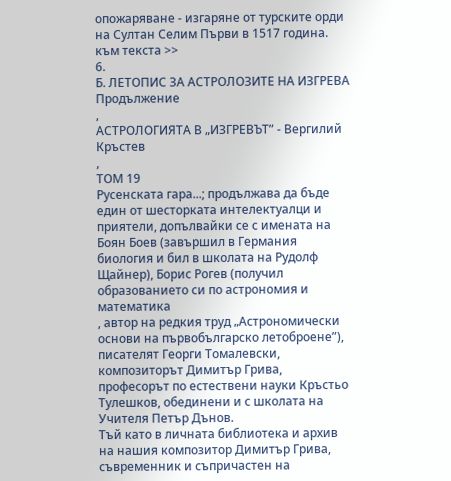опожаряване - изгаряне от турските орди на Султан Селим Първи в 1517 година.
към текста >>
6.
Б. ЛЕТОПИС ЗА АСТРОЛОЗИТЕ НА ИЗГРЕВА Продължение
,
АСТРОЛОГИЯТА В „ИЗГРЕВЪТ” - Вергилий Кръстев
,
ТОМ 19
Русенската гара...; продължава да бъде един от шесторката интелектуалци и приятели, допълвайки се с имената на Боян Боев (завършил в Германия биология и бил в школата на Рудолф Щайнер), Борис Рогев (получил образованието си по астрономия и
математика
, автор на редкия труд „Астрономически основи на първобългарско летоброене”), писателят Георги Томалевски, композиторът Димитър Грива, професорът по естествени науки Кръстьо Тулешков, обединени и с школата на Учителя Петър Дънов.
Тъй като в личната библиотека и архив на нашия композитор Димитър Грива, съвременник и съпричастен на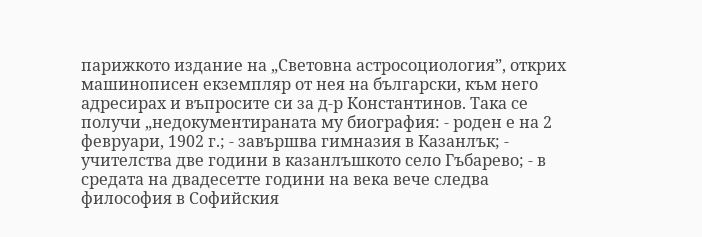парижкото издание на „Световна астросоциология”, открих машинописен екземпляр от нея на български, към него адресирах и въпросите си за д-р Константинов. Така се получи „недокументираната му биография: - роден е на 2 февруари, 1902 г.; - завършва гимназия в Казанлък; - учителства две години в казанлъшкото село Гъбарево; - в средата на двадесетте години на века вече следва философия в Софийския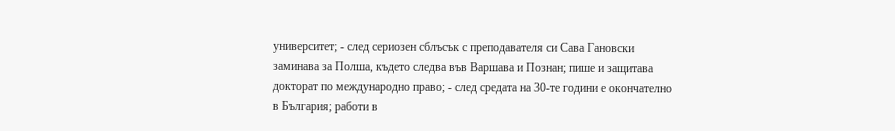университет; - след сериозен сблъсък с преподавателя си Сава Гановски заминава за Полша, където следва във Варшава и Познан; пише и защитава докторат по международно право; - след средата на 30-те години е окончателно в България; работи в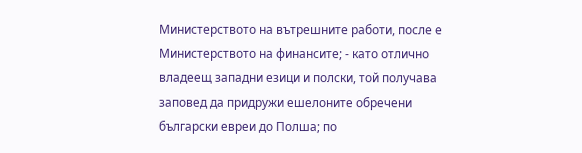Министерството на вътрешните работи, после е Министерството на финансите; - като отлично владеещ западни езици и полски, той получава заповед да придружи ешелоните обречени български евреи до Полша; по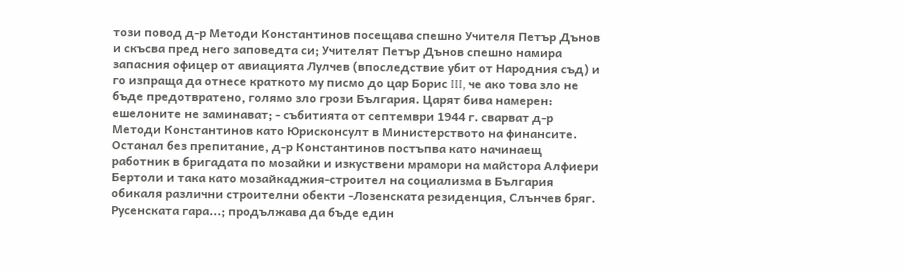този повод д-р Методи Константинов посещава спешно Учителя Петър Дънов и скъсва пред него заповедта си; Учителят Петър Дънов спешно намира запасния офицер от авиацията Лулчев (впоследствие убит от Народния съд) и го изпраща да отнесе краткото му писмо до цар Борис III, че ако това зло не бъде предотвратено, голямо зло грози България. Царят бива намерен: ешелоните не заминават; - събитията от септември 1944 г. сварват д-р Методи Константинов като Юрисконсулт в Министерството на финансите. Останал без препитание, д-р Константинов постъпва като начинаещ работник в бригадата по мозайки и изкуствени мрамори на майстора Алфиери Бертоли и така като мозайкаджия-строител на социализма в България обикаля различни строителни обекти -Лозенската резиденция, Слънчев бряг.
Русенската гара...; продължава да бъде един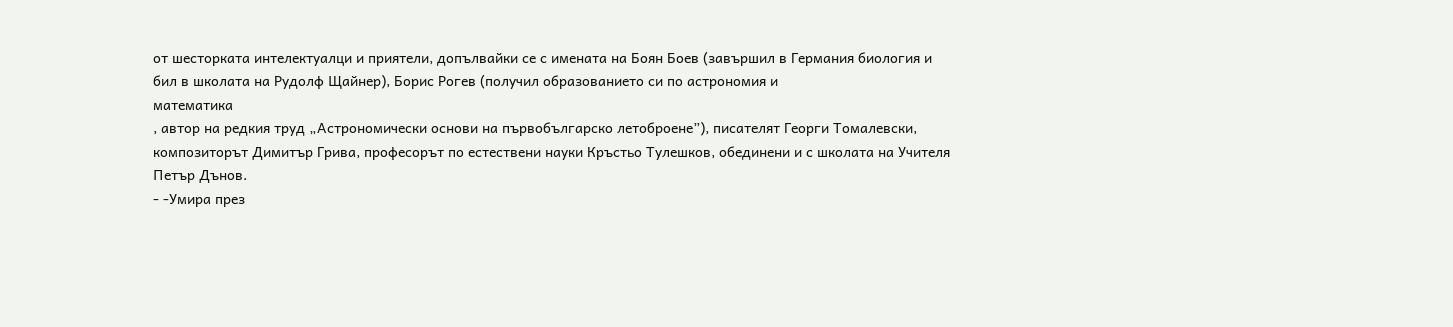от шесторката интелектуалци и приятели, допълвайки се с имената на Боян Боев (завършил в Германия биология и бил в школата на Рудолф Щайнер), Борис Рогев (получил образованието си по астрономия и
математика
, автор на редкия труд „Астрономически основи на първобългарско летоброене”), писателят Георги Томалевски, композиторът Димитър Грива, професорът по естествени науки Кръстьо Тулешков, обединени и с школата на Учителя Петър Дънов.
- -Умира през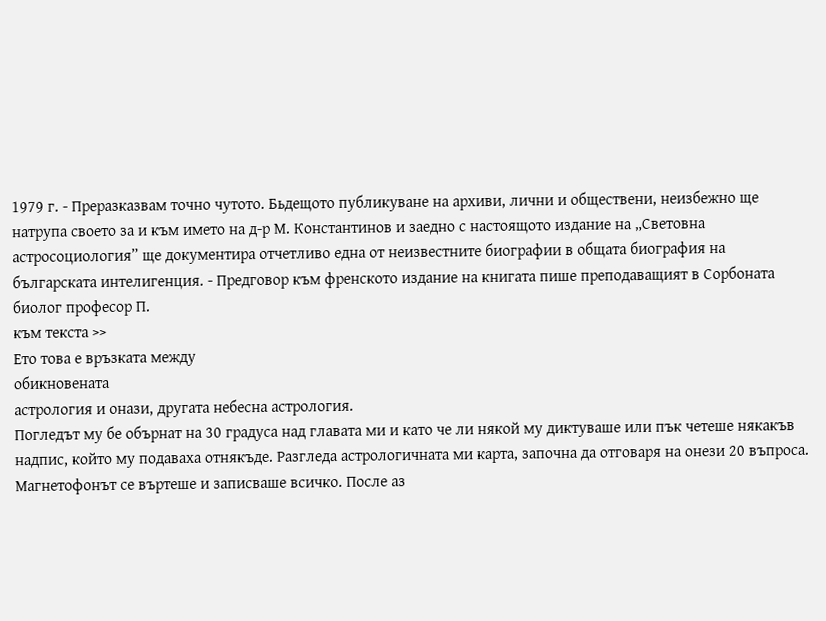1979 г. - Преразказвам точно чутото. Бьдещото публикуване на архиви, лични и обществени, неизбежно ще натрупа своето за и към името на д-р М. Константинов и заедно с настоящото издание на „Световна астросоциология” ще документира отчетливо една от неизвестните биографии в общата биография на българската интелигенция. - Предговор към френското издание на книгата пише преподаващият в Сорбоната биолог професор П.
към текста >>
Ето това е връзката между
обикновената
астрология и онази, другата небесна астрология.
Погледът му бе обърнат на 30 градуса над главата ми и като че ли някой му диктуваше или пък четеше някакъв надпис, който му подаваха отнякъде. Разгледа астрологичната ми карта, започна да отговаря на онези 20 въпроса. Магнетофонът се въртеше и записваше всичко. После аз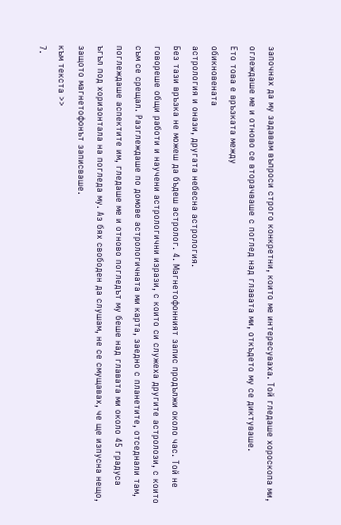започнах да му задавам въпроси строго конкретни, които ме интересуваха. Той гледаше хороскопа ми, оглеждаше ме и отново се вторачваше с поглед над главата ми, откъдето му се диктуваше.
Ето това е връзката между
обикновената
астрология и онази, другата небесна астрология.
Без тази връзка не можеш да бъдеш астролог. 4. Магнетофонният запис продължи около час. Той не говореше общи работи и научени астрологични изрази, с които си служеха другите астролози, с които съм се срещал. Разглеждаше по домове астрологичната ми карта, заедно с планетите, отседнали там, поглеждаше аспектите им, гледаше ме и отново погледът му беше над главата ми около 45 градуса ъгъл под хоризонтала на погледа му. Аз бях свободен да слушам, не се смущавах, че ще изпусна нещо, защото магнетофонът записваше.
към текста >>
7.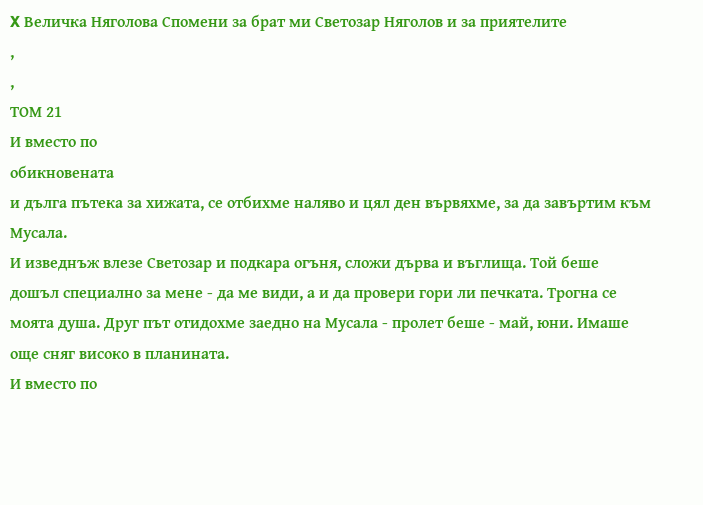X Величка Няголова Спомени за брат ми Светозар Няголов и за приятелите
,
,
ТОМ 21
И вместо по
обикновената
и дълга пътека за хижата, се отбихме наляво и цял ден вървяхме, за да завъртим към Мусала.
И изведнъж влезе Светозар и подкара огъня, сложи дърва и въглища. Той беше дошъл специално за мене - да ме види, а и да провери гори ли печката. Трогна се моята душа. Друг път отидохме заедно на Мусала - пролет беше - май, юни. Имаше още сняг високо в планината.
И вместо по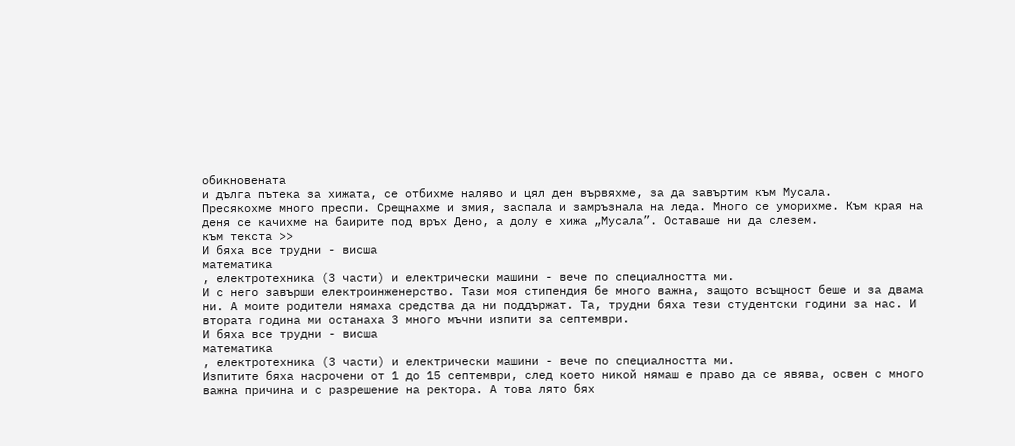обикновената
и дълга пътека за хижата, се отбихме наляво и цял ден вървяхме, за да завъртим към Мусала.
Пресякохме много преспи. Срещнахме и змия, заспала и замръзнала на леда. Много се уморихме. Към края на деня се качихме на баирите под връх Дено, а долу е хижа „Мусала”. Оставаше ни да слезем.
към текста >>
И бяха все трудни - висша
математика
, електротехника (3 части) и електрически машини - вече по специалността ми.
И с него завърши електроинженерство. Тази моя стипендия бе много важна, защото всъщност беше и за двама ни. А моите родители нямаха средства да ни поддържат. Та, трудни бяха тези студентски години за нас. И втората година ми останаха 3 много мъчни изпити за септември.
И бяха все трудни - висша
математика
, електротехника (3 части) и електрически машини - вече по специалността ми.
Изпитите бяха насрочени от 1 до 15 септември, след което никой нямаш е право да се явява, освен с много важна причина и с разрешение на ректора. А това лято бях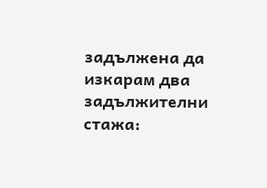задължена да изкарам два задължителни стажа: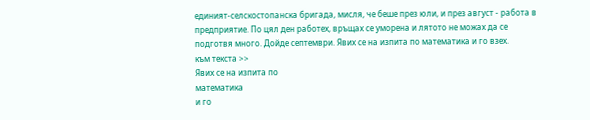единият-селскостопанска бригада, мисля, че беше през юли, и през август - работа в предприятие. По цял ден работех, връщах се уморена и лятото не можах да се подготвя много. Дойде септември. Явих се на изпита по математика и го взех.
към текста >>
Явих се на изпита по
математика
и го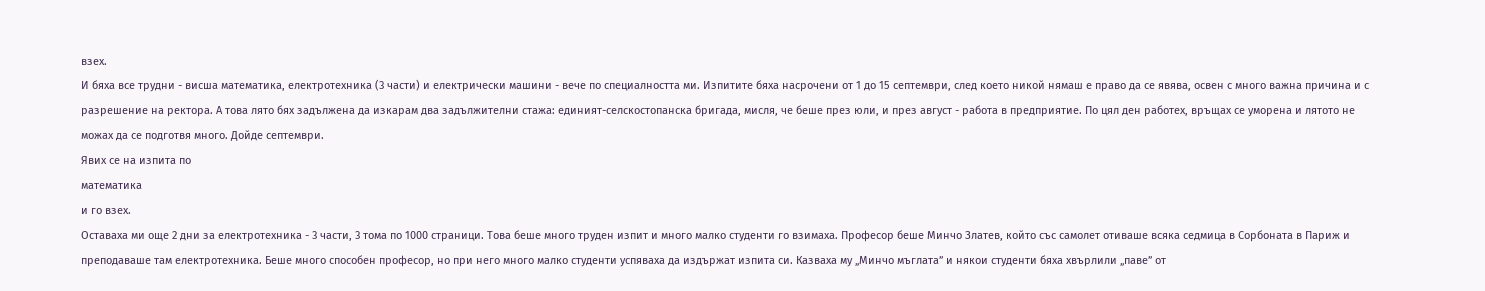взех.
И бяха все трудни - висша математика, електротехника (3 части) и електрически машини - вече по специалността ми. Изпитите бяха насрочени от 1 до 15 септември, след което никой нямаш е право да се явява, освен с много важна причина и с разрешение на ректора. А това лято бях задължена да изкарам два задължителни стажа: единият-селскостопанска бригада, мисля, че беше през юли, и през август - работа в предприятие. По цял ден работех, връщах се уморена и лятото не можах да се подготвя много. Дойде септември.
Явих се на изпита по
математика
и го взех.
Оставаха ми още 2 дни за електротехника - 3 части, 3 тома по 1000 страници. Това беше много труден изпит и много малко студенти го взимаха. Професор беше Минчо Златев, който със самолет отиваше всяка седмица в Сорбоната в Париж и преподаваше там електротехника. Беше много способен професор, но при него много малко студенти успяваха да издържат изпита си. Казваха му „Минчо мъглата” и някои студенти бяха хвърлили „паве” от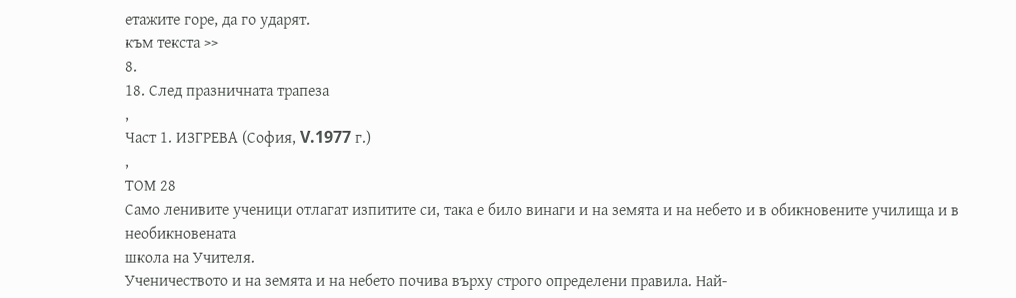етажите горе, да го ударят.
към текста >>
8.
18. След празничната трапеза
,
Част 1. ИЗГРЕВА (София, V.1977 г.)
,
ТОМ 28
Само ленивите ученици отлагат изпитите си, така е било винаги и на земята и на небето и в обикновените училища и в
необикновената
школа на Учителя.
Ученичеството и на земята и на небето почива върху строго определени правила. Най-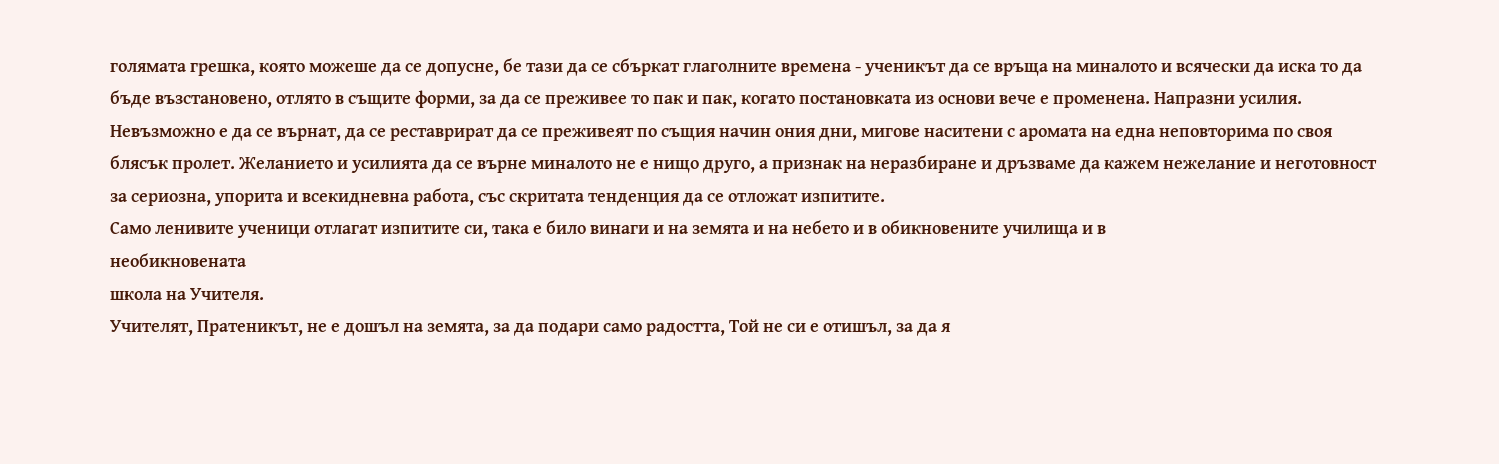голямата грешка, която можеше да се допусне, бе тази да се сбъркат глаголните времена - ученикът да се връща на миналото и всячески да иска то да бъде възстановено, отлято в същите форми, за да се преживее то пак и пак, когато постановката из основи вече е променена. Напразни усилия. Невъзможно е да се върнат, да се реставрират да се преживеят по същия начин ония дни, мигове наситени с аромата на една неповторима по своя блясък пролет. Желанието и усилията да се върне миналото не е нищо друго, а признак на неразбиране и дръзваме да кажем нежелание и неготовност за сериозна, упорита и всекидневна работа, със скритата тенденция да се отложат изпитите.
Само ленивите ученици отлагат изпитите си, така е било винаги и на земята и на небето и в обикновените училища и в
необикновената
школа на Учителя.
Учителят, Пратеникът, не е дошъл на земята, за да подари само радостта, Той не си е отишъл, за да я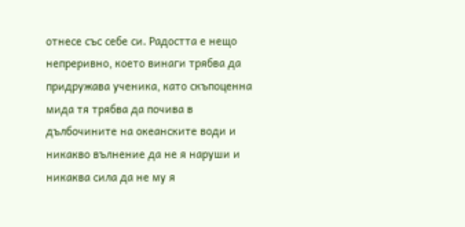отнесе със себе си. Радостта е нещо непреривно, което винаги трябва да придружава ученика, като скъпоценна мида тя трябва да почива в дълбочините на океанските води и никакво вълнение да не я наруши и никаква сила да не му я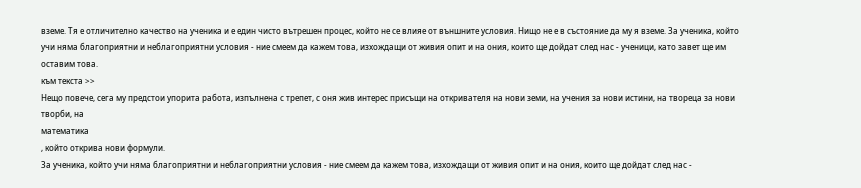вземе. Тя е отличително качество на ученика и е един чисто вътрешен процес, който не се влияе от външните условия. Нищо не е в състояние да му я вземе. За ученика, който учи няма благоприятни и неблагоприятни условия - ние смеем да кажем това, изхождащи от живия опит и на ония, които ще дойдат след нас - ученици, като завет ще им оставим това.
към текста >>
Нещо повече, сега му предстои упорита работа, изпълнена с трепет, с оня жив интерес присъщи на откривателя на нови земи, на учения за нови истини, на твореца за нови творби, на
математика
, който открива нови формули.
За ученика, който учи няма благоприятни и неблагоприятни условия - ние смеем да кажем това, изхождащи от живия опит и на ония, които ще дойдат след нас -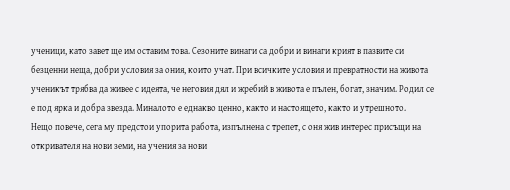ученици, като завет ще им оставим това. Сезоните винаги са добри и винаги крият в пазвите си безценни неща, добри условия за ония, които учат. При всичките условия и превратности на живота ученикът трябва да живее с идеята, че неговия дял и жребий в живота е пълен, богат, значим. Родил се е под ярка и добра звезда. Миналото е еднакво ценно, както и настоящето, както и утрешното.
Нещо повече, сега му предстои упорита работа, изпълнена с трепет, с оня жив интерес присъщи на откривателя на нови земи, на учения за нови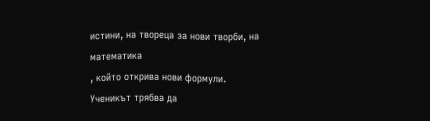истини, на твореца за нови творби, на
математика
, който открива нови формули.
Ученикът трябва да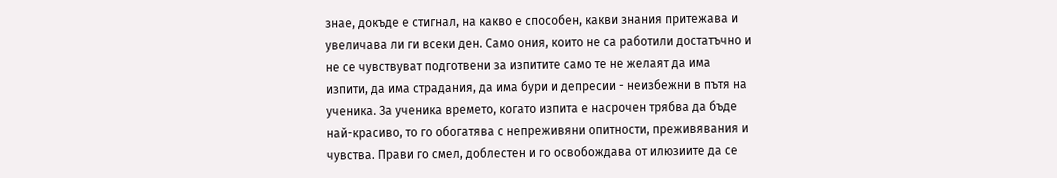знае, докъде е стигнал, на какво е способен, какви знания притежава и увеличава ли ги всеки ден. Само ония, които не са работили достатъчно и не се чувствуват подготвени за изпитите само те не желаят да има изпити, да има страдания, да има бури и депресии - неизбежни в пътя на ученика. За ученика времето, когато изпита е насрочен трябва да бъде най-красиво, то го обогатява с непреживяни опитности, преживявания и чувства. Прави го смел, доблестен и го освобождава от илюзиите да се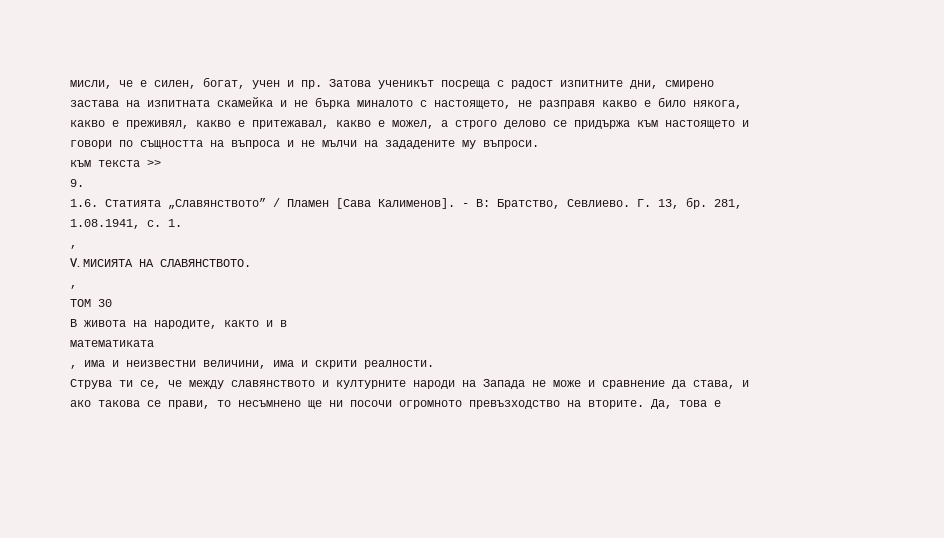мисли, че е силен, богат, учен и пр. Затова ученикът посреща с радост изпитните дни, смирено застава на изпитната скамейка и не бърка миналото с настоящето, не разправя какво е било някога, какво е преживял, какво е притежавал, какво е можел, а строго делово се придържа към настоящето и говори по същността на въпроса и не мълчи на зададените му въпроси.
към текста >>
9.
1.6. Статията „Славянството” / Пламен [Сава Калименов]. - В: Братство, Севлиево. Г. 13, бр. 281, 1.08.1941, с. 1.
,
V. МИСИЯТА НА СЛАВЯНСТВОТО.
,
ТОМ 30
В живота на народите, както и в
математиката
, има и неизвестни величини, има и скрити реалности.
Струва ти се, че между славянството и културните народи на Запада не може и сравнение да става, и ако такова се прави, то несъмнено ще ни посочи огромното превъзходство на вторите. Да, това е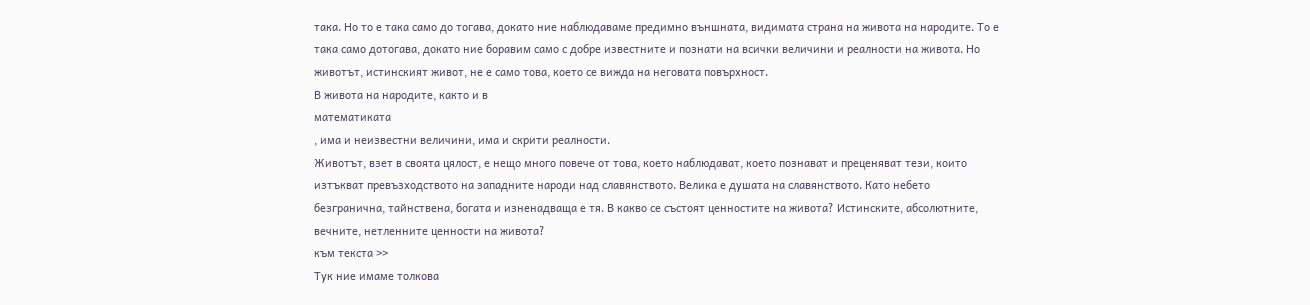така. Но то е така само до тогава, докато ние наблюдаваме предимно външната, видимата страна на живота на народите. То е така само дотогава, докато ние боравим само с добре известните и познати на всички величини и реалности на живота. Но животът, истинският живот, не е само това, което се вижда на неговата повърхност.
В живота на народите, както и в
математиката
, има и неизвестни величини, има и скрити реалности.
Животът, взет в своята цялост, е нещо много повече от това, което наблюдават, което познават и преценяват тези, които изтъкват превъзходството на западните народи над славянството. Велика е душата на славянството. Като небето безгранична, тайнствена, богата и изненадваща е тя. В какво се състоят ценностите на живота? Истинските, абсолютните, вечните, нетленните ценности на живота?
към текста >>
Тук ние имаме толкова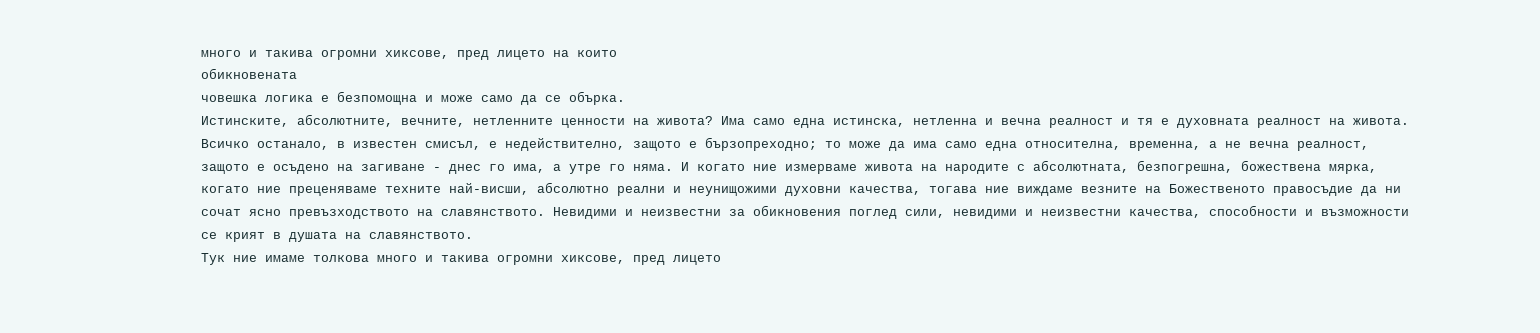много и такива огромни хиксове, пред лицето на които
обикновената
човешка логика е безпомощна и може само да се обърка.
Истинските, абсолютните, вечните, нетленните ценности на живота? Има само една истинска, нетленна и вечна реалност и тя е духовната реалност на живота. Всичко останало, в известен смисъл, е недействително, защото е бързопреходно; то може да има само една относителна, временна, а не вечна реалност, защото е осъдено на загиване - днес го има, а утре го няма. И когато ние измерваме живота на народите с абсолютната, безпогрешна, божествена мярка, когато ние преценяваме техните най-висши, абсолютно реални и неунищожими духовни качества, тогава ние виждаме везните на Божественото правосъдие да ни сочат ясно превъзходството на славянството. Невидими и неизвестни за обикновения поглед сили, невидими и неизвестни качества, способности и възможности се крият в душата на славянството.
Тук ние имаме толкова много и такива огромни хиксове, пред лицето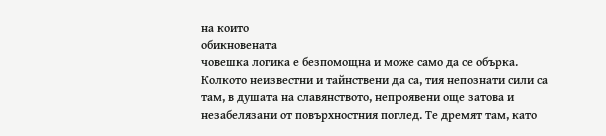на които
обикновената
човешка логика е безпомощна и може само да се обърка.
Колкото неизвестни и тайнствени да са, тия непознати сили са там, в душата на славянството, непроявени още затова и незабелязани от повърхностния поглед. Те дремят там, като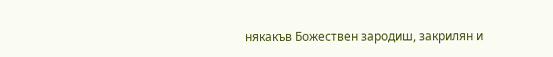някакъв Божествен зародиш, закрилян и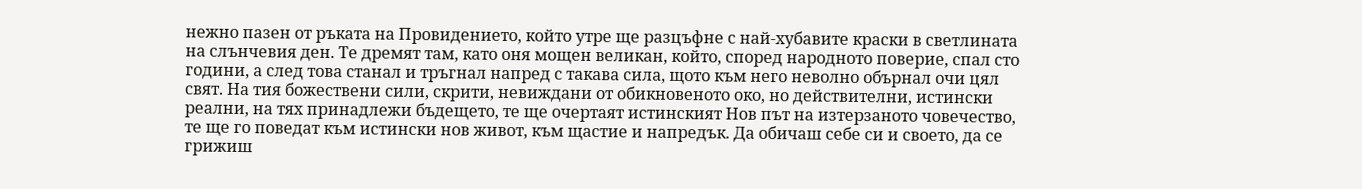нежно пазен от ръката на Провидението, който утре ще разцъфне с най-хубавите краски в светлината на слънчевия ден. Те дремят там, като оня мощен великан, който, според народното поверие, спал сто години, а след това станал и тръгнал напред с такава сила, щото към него неволно обърнал очи цял свят. На тия божествени сили, скрити, невиждани от обикновеното око, но действителни, истински реални, на тях принадлежи бъдещето, те ще очертаят истинският Нов път на изтерзаното човечество, те ще го поведат към истински нов живот, към щастие и напредък. Да обичаш себе си и своето, да се грижиш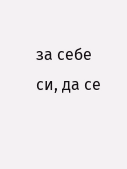за себе си, да се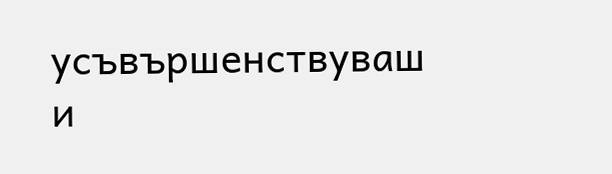усъвършенствуваш и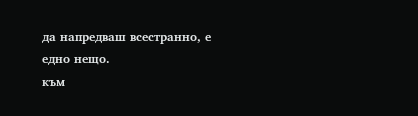да напредваш всестранно, е едно нещо.
към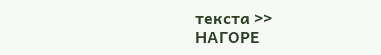текста >>
НАГОРЕ